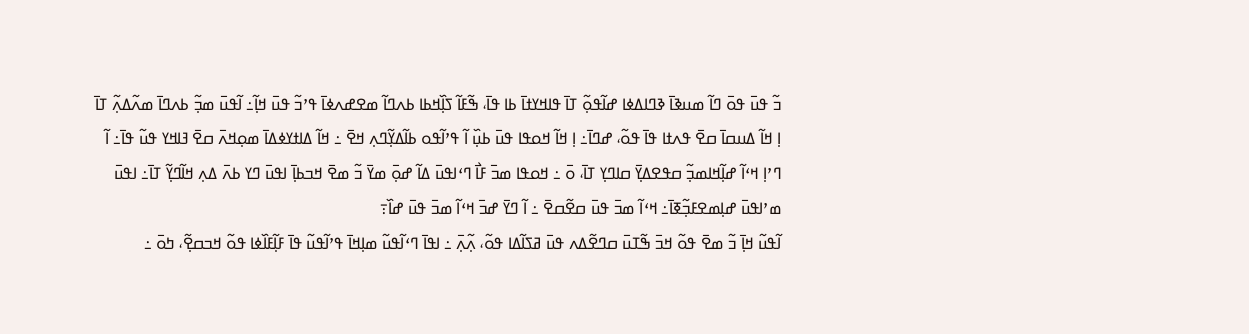ߏ߬ ߟߎ߫ ߟߋ߫ ߣߊ߬ ߘߎߢߊ߫ ߢߣߊߡߦߊ ߝߊ߬ߟߋ߲߬ ߠߊ߫ ߟߊߞߌߙߊ߫ ߕߊ ߟߊ߫، ߒ߬ߓߊ߬ ߖߊ߲߰ߞߕߊ ߕߍߣߊ߬ ߘߐߝߍߦߊ߫ ߟߴߏ߬ ߟߎ߫ ߞߊ߲߬߸ ߊ߬ߟߎ߫ ߘߏ߲߬ ߕߍߣߊ߫ ߘߍ߬ߡߍ߲߬ ߠߊ߫
ߊ߲ ߞߊ߬ ߡߎߛߊ߫ ߛߐ߫ ߟߍߙߊ ߟߊ߫ ߟߋ߬، ߝߣߊ߫߸ ߊ߲ ߞߊ߬ ߞߋߟߊ ߟߎ߫ ߕߎ߲߰ ߊ߬ ߟߴߊ߬ߟߋ ߕߊ߬ߡߌ߲߬ߣߍ߲ ߞߐ߫ ߸ ߞߊ߬ ߡߊߙߌߦߡߊ߫ ߘߋ߲ߞߍ߫ ߛߐ߫ ߔߊߞߌ ߟߎ߬ ߟߊ߫߸ ߊ߬ ߣߴߊ߲ ߞߵߊ߬ ߝߊ߲߬ߞߊߘߏ߲߬ ߛߟߐߡߌ߲߫ ߛߊߣߌ߲ ߠߊ߫، ߋ߫ ߸ ߞߋߟߊ ߘߏ߫ ߓߊ߯ ߣߵߊߟߎ߫ ߡߊ߬ ߝߋ߲߫ ߘߌ߫ ߏ߬ ߘߐ߫ ߞߏߕߊ߲߫ ߊߟߎ߫ ߣߌ ߕߍ߫ ߡߍ߲ ߞߊ߬ߣߌ߲߬ ߠߊ߫߸ ߊߟߎ߫ ߘߴߊߟߎ߫ ߝߊ߲ߘߐߓߏ߲߬ߧߊ߫߸ ߞߵߊ߬ ߘߏ߫ ߟߎ߫ ߛߐ߬ߛߐ߫ ߸ ߊ߬ ߣߌ߫ ߝߏ߫ ߞߵߊ߬ ߘߏ߫ ߟߎ߫ ߝߊ߰߹
ߊ߬ߟߎ߬ ߞߊ߲߫ ߏ߬ ߘߐ߫ ߟߋ߬ ߞߏ߫ ߒ߬ߠߎ߫ ߛߣߐ߬ߡߍ ߟߎ߫ ߥߖߊ߬ߡߊ ߟߋ߬، ߍ߲߬ߍ߲߫ ߸ ߊߟߊ߫ ߣߵߊ߬ߟߎ߬ ߘߊ߲ߞߊ߫ ߟߴߊ߬ߟߎ߬ ߟߊ߫ ߓߊ߲߬ߓߊ߰ߦߊ ߟߋ߬ ߞߏߛߐ߲߬، ߤߋ߫ ߸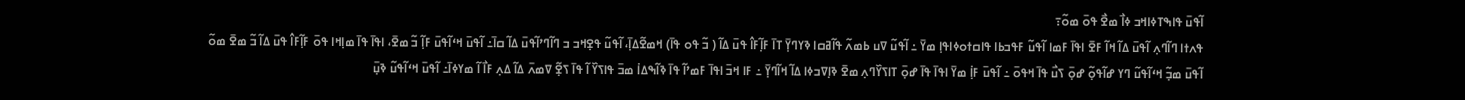ߊ߬ߟߎ߫ ߟߊߒߠߦߊߞߏ ߦߊ߯ ߘߐ߯ ߟߋ߫ ߘߋ߬߹
ߟߍߙߊ ߣߊ߬ߣߍ߲ ߊ߬ߟߎ߫ ߡߊ߬ ߞߊ߬ ߓߐ߫ ߊߟߊ߫ ߓߘߊ ߊ߬ߟߎ߬ ߓߟߏߕߊ ߟߊߛߙߋߦߊߟߊ߲ ߘߌ߫ ߸ ߊ߬ߟߎ߬ ߜߎ ߕߘߍ߬ ߟߊ߬ߥߛߊ ߢߌߣߌ߲߫ ߠߊ߫ ߓߊ߲߬ߓߊ߮ ߟߎ߫ ߡߊ߬ ( ߏ߬ ߟߋ ߟߊ߫) ߞߘߐ߬ߡߊ߲߫، ߊ߬ߟߎ߬ ߟߐ߲ߞߏ ߏ ߣߊ߬ߣߴߊ߬ߟߎ߫ ߡߊ߬ ߛߊ߫߸ ߊ߬ߟߎ߫ ߞߵߊ߬ߟߎ߫ ߓߊ߲߬ ߏ߬ ߘߐ߫، ߊߟߊ߫ ߟߊ߫ ߘߊ߲ߞߊ ߟߋ߫ ߓߊ߲߬ߓߊ߮ ߟߎ߫ ߡߊ߬ ߏ߬ ߘߐ߫ ߘߋ߬
ߊ߬ߟߎ߫ ߘߏ߲߬ ߞߵߊ߬ߟߎ߬ ߣߌ ߝߊ߬ߟߋ߲߬ ߝߋ߲߫ ߖߎ߯ ߟߊ߫ ߞߟߋ߫ ߸ ߊ߬ߟߎ߫ ߓߊ߲߭ ߘߌ߫ ߊߟߊ߫ ߟߊ߫ ߝߋ߲߫ ߠߊߖߌ߰ߣߍ߲ ߘߐ߫ ߢߊ߲ߜߏߦߊ ߡߊ߬ ߞߊ߬ߣߌ߲߫ ߸ ߓߊ ߞߏ߫ ߊߟߊ߫ ߓߘߴߊ߬ ߟߊ߫ ߢߊ߬ߒߡߊ߭ ߘߏ߫ ߟߊߖߌ߰ ߊ߬ ߟߊ߫ ߖߐ߲߬ ߜߘߍ߫ ߡߊ߬ ߡߍ߲ ߓߊ߯ ߊ߬ ߘߌߦߊ߫߸ ߊ߬ߟߎ߫ ߞߵߊ߬ߟߎ߬ ߢߎ߲߫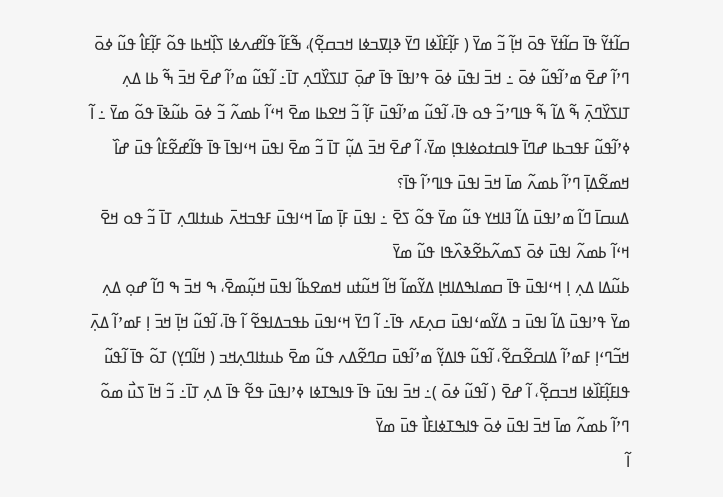ߛߊ߬ߙߌ߬ ߟߊ߫ ߛߊ߬ߙߌ߫ ߟߋ߫ ߞߊ߲߬ ߏ߬ ߘߌ߫ ( ߓߊ߲߬ߓߊ߰ߦߊ ߣߌ߫ ߢߊ߲ߜߏߦߊ ߞߏߛߐ߲߬)، ߒ߬ߓߊ߬ ߟߊ߬ߝߍߦߊ ߖߊ߲߰ߞߕߊ ߟߋ߬ ߓߊ߲߬ߓߊ߮ ߟߎ߬ ߦߋ߫
ߣߴߊ߬ ߝߐ߫ ߘߴߊ߬ߟߎ߬ ߦߋ߫ ߸ ߞߏ߫ ߊߟߎ߫ ߦߋ߫ ߟߴߊߟߊ߫ ߟߊ߫ ߝߋ߲߫ ߠߊߖߌ߰ߣߍ߲ ߠߊ߫߸ ߊ߬ߟߎ߬ ߘߴߊ߬ ߝߐ߫ ߞߏ߫ ߒ߬ ߕߊ ߡߍ߲ ߠߊߖߌ߰ߣߍ߲߫ ߒ߬ ߡߊ߬ ߒ߬ ߟߊߣߴߏ߬ ߟߋ ߟߊ߫، ߊ߬ߟߎ߬ ߘߴߊ߬ߟߎ߫ ߓߊ߲߬ ߏ߬ ߞߐߕߊ ߘߐ߫ ߞߵߊ߬ ߕߘߍ߬ ߏ߬ ߦߋ߫ ߕߎ߬ߢߊ߫ ߟߋ߬ ߘߌ߫ ߸ ߊ߬ ߦߴߊ߬ߟߎ߬ ߓߟߏߕߊ ߝߣߊ߫ ߟߊߛߙߋߦߊߟߊ߲ ߘߌ߫، ߊ߬ ߝߐ߫ ߞߏ߫ ߡߎ߲߬ ߠߊ߫ ߏ߬ ߘߐ߫ ߊߟߎ߫ ߞߵߊߟߊ߫ ߟߊ߫ ߟߊ߬ߝߐ߬ߓߊ߮ ߟߎ߫ ߝߊ߰ ߞߘߐ߬ߡߊ߲߫ ߣߴߊ߬ ߕߘߍ߬ ߘߊ߫ ߞߏ߫ ߊߟߎ߫ ߟߊߣߴߊ߬ ߟߊ߫؟
ߡߎߛߊ߫ ߣߊ߬ ߘߴߊߟߎ߫ ߡߊ߬ ߔߊߞߌ ߟߎ߬ ߘߌ߫ ߟߋ߬ ߖߐ߫ ߸ ߊߟߎ߫ ߓߊ߲߫ ߘߊ߫ ߞߵߊߟߎ߫ ߓߟߏߞߍ߫ ߕߎߙߊߣߍ߲ ߠߊ߫ ߏ߬ ߟߋ ߞߐ߫ ߞߵߊ߬ ߕߘߍ߬ ߊߟߎ߫ ߦߋ߫ ߖߘߍ߬ߕߐ߬ߢߍ߰ߟߊ ߟߎ߬ ߘߌ߫
ߕߎ߬ߡߊ ߡߍ߲ ߊ߲ ߞߵߊߟߎ߫ ߟߊ߫ ߛߘߊߒߡߊߞߊ߲ ߡߌ߬ߘߊ߬ ߞߊ߬ ߞߎ߬ߙߎ ߞߘߐߕߊ߬ ߊߟߎ߫ ߞߎ߲߬ߘߐ߫، ߒ ߞߏ߫ ߒ ߣߊ߬ ߝߋ߲ ߡߍ߲ ߘߌ߫ ߟߴߊߟߎ߫ ߡߊ߬ ߊߟߎ߫ ߏ ߡߌ߬ߘߵߊߟߎ߫ ߛߍ߲ߓߍ ߟߊ߫߸ ߊ߬ ߣߌ߫ ߞߵߊߟߎ߫ ߕߟߏߡߊߟߐ߬ ߊ߬ ߟߊ߫، ߊ߬ߟߎ߬ ߞߊ߲߫ ߞߏ߫ ߊ߲ ߓߘߴߊ߬ ߡߍ߲߫ ߞߏ߬ߣߵߊ߲ ߓߘߴߊ߬ ߡߊߛߐ߬ߛߐ߬، ߊ߬ߟߎ߬ ߟߊߡߌ߲߬ ߘߴߊ߬ߟߎ߫ ߛߣߐ߬ߡߍ ߟߎ߬ ߘߐ߫ ߕߎߙߊߣߍ߲ߞߏ ( ߞߊ߬ߣߌ߲) ߠߋ߬ ߟߊ߫ ߊ߬ߟߎ߬ ߟߊߓߊ߲߬ߓߊ߰ߦߊ ߞߏߛߐ߲߬، ߊ߬ ߝߐ߫ ( ߊ߬ߟߎ߬ ߦߋ߫ )߸ ߞߏ߫ ߊߟߎ߫ ߟߊ߫ ߟߊߒߠߦߊ ߦߴߊߟߎ߫ ߟߐ߬ ߟߊ߫ ߡߍ߲ ߠߊ߫߸ ߏ߬ ߞߊ߫ ߖߎ߯ ߘߋ߬ ߣߴߊ߬ ߕߘߍ߬ ߘߊ߫ ߞߏ߫ ߊߟߎ߫ ߦߋ߫ ߟߊߒߠߦߊߓߊ߯ ߟߎ߫ ߘߌ߫
ߊ߬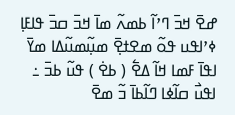ߝߐ߫ ߞߏ߫ ߣߴߊ߬ ߕߘߍ߬ ߘߊ߫ ߞߏ߫ ߛߏ߫ ߟߊߓߊ߲ ߦߴߊߟߎ ߟߋ߬ ߘߐߙߐ߲߫ ߘߎ߲߬ߘߎ߬ߡߊ ߘߌ߫ ߊߟߊ߫ ߓߘߊ ߞߊ߬ ߡߐ߱ ( ߕߐ߭ ) ߟߎ߬ ߕߏ߫ ߸ ߊߟߎ߯ ߛߊ߬ߦߊ ߣߊ߬ߕߊ߫ ߏ߬ ߘߐ߫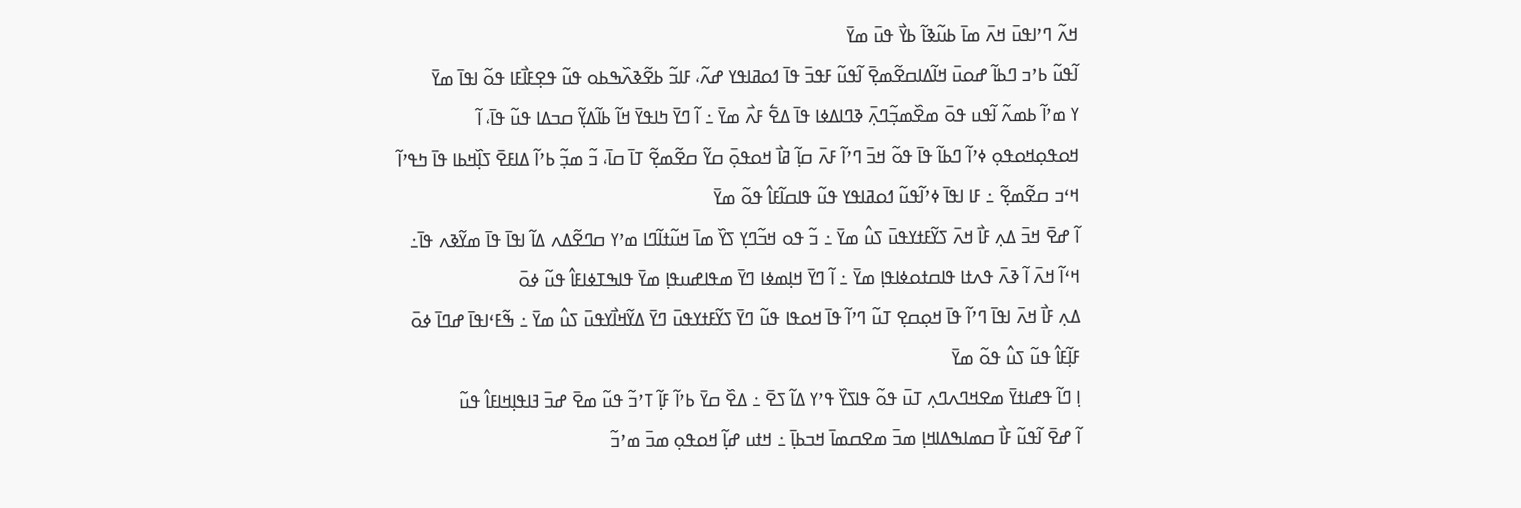ߞߍ߬ ߣߴߊߟߎ߫ ߞߍ߫ ߘߊ߫ ߕߎ߬ߢߊ߬ ߕߌ߯ ߟߎ߫ ߘߌ߫
ߊ߬ߟߎ߬ ߕߴߏ ߣߕߊ߬ ߝߋߎ߫ ߞߊ߬ߡߊߛߐ߬ߘߐ߲߫ ߊ߬ߟߎ߬ ߓߟߏ߫ ߟߊ߫ ߗߋߥߊߟߌ ߝߍ߬، ߓߊߏ߬ ߕߐ߬ߢߍ߰ߒߕߋ ߟߎ߬ ߟߐ߲ߓߊ߯ߓߊ ߟߋ߬ ߊߟߊ߫ ߘߌ߫
ߌ ߘߴߊ߬ ߕߘߍ߬ ߊ߬ߟߎ ߟߋ߫ ߘߐ߰ߘߏ߲߬ߣߍ߲߫ ߢߣߊߡߦߊ ߟߊ߫ ߡߐ߱ ߓߍ߯ ߘߌ߫ ߸ ߊ߬ ߣߌ߫ ߤߊߟߌ߫ ߞߊ߬ ߕߊ߬ߡߌ߲߬ ߛߏߡߊ ߟߎ߬ ߟߊ߫، ߊ߬ ߞߋߟߋ߲ߞߋߟߋ߲ ߦߴߊ߬ ߣߕߊ߬ ߟߊ߫ ߟߋ߬ ߞߏ߫ ߣߴߊ߬ ߓߍ߫ ߛߊ߲߬ ߥߊ߯ ߞߋߟߋ߲߫ ߛߌ߬ ߛߐ߬ߘߐ߲߬ ߠߊ߫ ߛߊ߫، ߏ߬ ߘߏ߲߬ ߕߴߊ߬ ߡߊߓߐ߫ ߖߊ߲߰ߞߕߊ ߟߊ߫ ߤߟߴߊ߬ ߞߵߏ ߛߐ߬ߘߐ߲߬ ߸ ߓߊ ߊߟߊ߫ ߦߴߊ߬ߟߎ߬ ߗߋߥߊߟߌ ߟߎ߬ ߟߊߛߊ߬ߓߊ߮ ߟߋ߬ ߘߌ߫
ߊ߬ ߝߐ߫ ߞߏ߫ ߡߍ߲ ߓߊ߯ ߞߍ߫ ߖߌ߬ߓߙߌߟߎ߫ ߖߎ߮ ߘߌ߫ ߸ ߏ߬ ߟߋ ߞߏ߬ߣߌ߲ ߖߌ߰ ߘߊ߫ ߞߎ߬ߙߊ߬ߣߊ ߘߴߌ ߛߣߐ߬ߡߍ ߡߊ߬ ߊߟߊ߫ ߟߊ߫ ߘߌ߬ߢߍ ߟߊ߫߸ ߞߵߊ߬ ߞߍ߫ ߊ߬ ߢߍ߫ ߟߍߙߊ ߟߊߛߙߋߦߊߟߊ߲ ߘߌ߫ ߸ ߊ߬ ߣߌ߫ ߞߊ߲ߘߦߊ ߣߌ߫ ߘߟߊߝߎߟߊ߲ ߘߌ߫ ߟߊߒߠߦߊߓߊ߮ ߟߎ߬ ߦߋ߫
ߡߍ߲ ߓߊ߯ ߞߍ߫ ߊߟߊ߫ ߣߴߊ߬ ߟߊ߫ ߞߋ߲ߛߐ߲ ߠߎ߬ ߣߴߊ߬ ߟߊ߫ ߞߋߟߊ ߟߎ߬ ߣߌ߫ ߖߌ߬ߓߙߌߟߎ߫ ߣߌ߫ ߡߌ߬ߞߊ߯ߌߟߎ߫ ߖߎ߮ ߘߌ߫ ߸ ߒ߬ߓߵߊߟߊ߫ ߝߣߊ߫ ߦߋ߫ ߓߊ߲߬ߓߊ߮ ߟߎ߬ ߖߎ߮ ߟߋ߬ ߘߌ߫
ߊ߲ ߣߊ߬ ߟߝߊߙߌ߫ ߘߐߞߣߍߣߍ߲ ߠߎ߫ ߟߋ߬ ߟߊߖߌ߰ ߟߴߌ ߡߊ߬ ߖߐ߫ ߸ ߡߐ߰ ߛߌ߫ ߕߴߊ߬ ߓߊ߲߬ ߠߴߏ߬ ߟߎ߬ ߘߐ߫ ߝߏ߫ ߔߊߟߊ߲ߞߊߓߊ߮ ߟߎ߬
ߊ߬ ߝߐ߫ ߊ߬ߟߎ߬ ߓߊ߯ ߛߘߊߒߡߊߞߊ߲ ߘߏ߫ ߘߐߛߘߊ߫ ߞߏߕߊ߲߫ ߸ ߞߙߎ ߝߊ߲߬ ߞߋߟߋ߲ ߘߏ߫ ߘߴߏ߬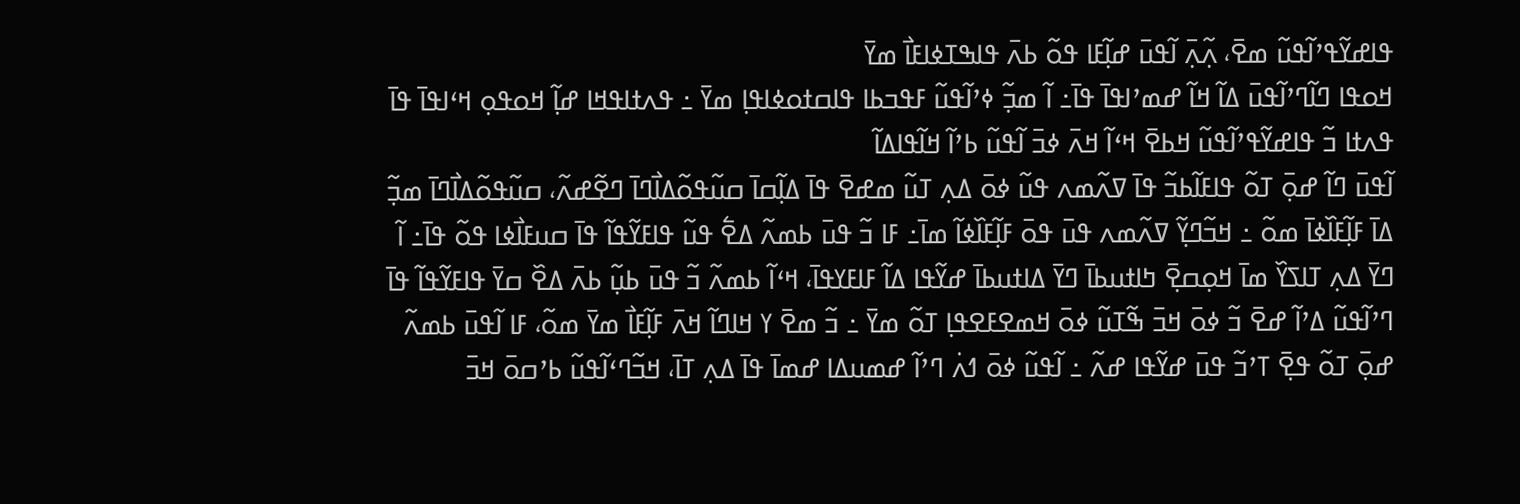ߟߊߝߌ߬ߟߴߊ߬ߟߎ߬ ߘߐ߫، ߍ߲߬ߍ߲߫ ߊ߬ߟߎ߫ ߝߊ߲߬ߓߊ ߟߋ߬ ߕߍ߫ ߟߊߒߠߦߊߓߊ߯ ߘߌ߫
ߞߋߟߊ ߣߊ߬ߣߴߊ߬ߟߎ߫ ߡߊ߬ ߞߊ߬ ߝߘߴߊߟߊ߫ ߟߊ߫߸ ߊ߬ ߘߏ߲߬ ߦߴߊ߬ߟߎ߬ ߓߟߏߕߊ ߟߊߛߙߋߦߊߟߊ߲ ߘߌ߫ ߸ ߟߍߙߊߟߞߊ ߝߊ߲߬ ߞߋߟߋ߲ ߞߵߊߟߊ߫ ߟߊ߫ ߟߍߙߊ ߏ߬ ߟߊߝߌ߬ߟߴߊ߬ߟߎ߬ ߞߕߐ߫ ߞߵߊ߬ ߞߍ߫ ߦߏ߫ ߊ߬ߟߎ߬ ߕߴߊ߬ ߞߊ߬ߟߊߡߊ߬
ߊ߬ߟߎ߫ ߣߊ߬ ߝߋ߲߫ ߠߋ߬ ߟߊߓߊ߬ߕߏ߬ ߟߊ߫ ߜߍ߬ߘߍ ߟߎ߬ ߦߋ߫ ߡߍ߲ ߠߎ߬ ߘߝߐ߫ ߟߊ߫ ߡߊ߲߬ߛߊ߫ ߛߎ߬ߟߋ߬ߡߊ߯ߣߊ߫ ߣߐ߬ߝߍ߬، ߛߎ߬ߟߋ߬ߡߊ߯ߣߊ߫ ߘߏ߲߬ ߡߊ߫ ߓߊ߲߬ߓߊ߰ߦߊ߫ ߘߋ߬ ߸ ߞߏ߬ߣߌ߲߬ ߜߍ߬ߘߍ ߟߎ߫ ߟߋ߫ ߓߊ߲߬ߓߊ߰ߦߊ߬ ߘߊ߫߸ ߓߊ ߏ߬ ߟߎ߫ ߕߘߍ߬ ߡߐ߱ ߟߎ߬ ߟߊߓߌ߬ߟߊ߬ ߟߊ߫ ߛߎߓߊ߯ߦߊ ߟߋ߬ ߟߊ߫߸ ߊ߬ ߣߌ߫ ߡߍ߲ ߠߊߖߌ߰ ߘߊ߫ ߞߋ߲ߛߐ߲߫ ߤߊߙߎߕߊ߫ ߣߌ߫ ߡߊߙߎߕߊ߫ ߝߌ߬ߟߊ ߡߊ߬ ߓߊߓߌߟߊ߫، ߞߵߊ߬ ߕߘߍ߬ ߏ߬ ߟߎ߫ ߕߎ߲߬ ߕߍ߫ ߡߐ߰ ߛߌ߫ ߟߊߓߌ߬ߟߊ߬ ߟߊ߫ ߣߴߊ߬ߟߎ߬ ߡߴߊ߬ ߝߐ߫ ߏ߬ ߦߋ߫ ߞߏ߫ ߒ߬ߠߎ߬ ߦߋ߫ ߞߘߐߓߐߟߊ߲ ߠߋ߬ ߘߌ߫ ߸ ߏ߬ ߘߐ߫ ߌ ߞߊߣߊ߬ ߞߍ߫ ߓߊ߲߬ߓߊ߯ ߘߌ߫ ߘߋ߬، ߓߊ ߊ߬ߟߎ߫ ߕߘߍ߬ ߝߋ߲߫ ߠߋ߬ ߟߐ߲߫ ߠߴߏ߬ ߟߎ߫ ߝߌ߬ߟߊ ߝߍ߬ ߸ ߊ߬ߟߎ߬ ߦߋ߫ ߗߍ߭ ߣߴߊ߬ ߝߘߎߡߊ ߝߘߊ߫ ߟߊ߫ ߡߍ߲ ߠߊ߫، ߞߏ߬ߣߵߊ߬ߟߎ߬ ߕߴߛߋ߫ ߞߏ߫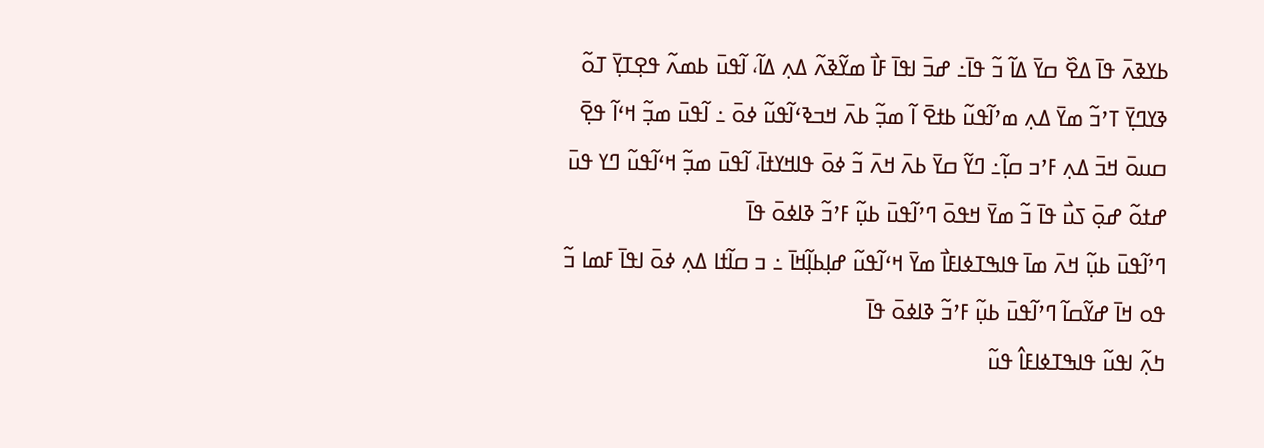ߕߌߢߍ߫ ߟߊ߫ ߡߐ߰ ߛߌ߫ ߡߊ߬ ߏ߬ ߟߊ߫߸ ߝߏ߫ ߊߟߊ߫ ߓߊ߯ ߘߌ߬ߢߍ߬ ߡߍ߲ ߡߊ߬، ߊ߬ߟߎ߫ ߕߘߍ߬ ߟߐ߲ߠߌ߲߫ ߠߋ߬ ߢߌߣߌ߲߫ ߠߴߏ߬ ߘߌ߫ ߡߍ߲ ߘߴߊ߬ߟߎ߬ ߕߙߐ߫ ߊ߬ ߘߏ߲߬ ߕߍ߫ ߞߏߢߵߊ߬ߟߎ߬ ߦߋ߫ ߸ ߊ߬ߟߎ߫ ߘߏ߲߬ ߞߵߊ߬ ߟߐ߲߫ ߛߎߋ߫ ߞߏ߫ ߡߍ߲ ߓߴߏ ߛߊ߲߬߸ ߣߌ߬ ߛߌ߫ ߕߍ߫ ߞߍ߫ ߏ߬ ߦߋ߫ ߟߊߞߌߙߊ߫، ߊ߬ߟߎ߫ ߘߏ߲߬ ߞߵߊ߬ߟߎ߬ ߣߌ ߟߎ߫ ߝߙߋ߬ ߝߋ߲߫ ߖߎ߯ ߟߊ߫ ߏ߬ ߘߌ߫ ߞߟߋ߫ ߣߴߊ߬ߟߎ߫ ߕߎ߲߬ ߓߴߏ߬ ߢߊߦߋ߫ ߟߊ߫
ߣߴߊ߬ߟߎ߫ ߕߎ߲߬ ߞߍ߫ ߘߊ߫ ߟߊߒߠߦߊߓߊ߯ ߘߌ߫ ߞߵߊ߬ߟߎ߬ ߝߊ߲ߕߊ߲߬ߞߊ߫ ߸ ߏ ߛߊ߬ߙߊ ߡߍ߲ ߦߋ߫ ߊߟߊ߫ ߓߘߊ ߏ߬ ߟߋ ߞߊ߫ ߝߌ߬ߛߊ߬ ߣߴߊ߬ߟߎ߫ ߕߎ߲߬ ߓߴߏ߬ ߢߊߦߋ߫ ߟߊ߫
ߤߍ߲߬ ߊߟߎ߬ ߟߊߒߠߦߊߓߊ߮ ߟߎ߬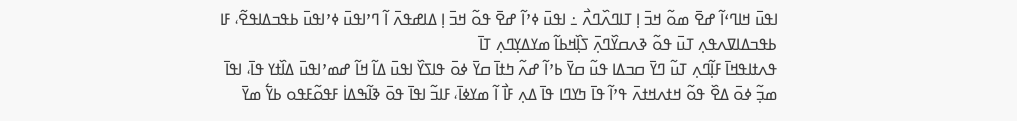ߊߟߎ߫ ߞߊߣߵߊ߬ ߝߐ߫ ߘߋ߬ ߞߏ߫ ߊ߲ ߠߊߣߍ߰ߣߍ߯ ߸ ߊߟߎ߫ ߦߴߊ߬ ߝߐ߫ ߟߋ߬ ߞߏ߫ ߊ߲ ߡߊߝߟߍ߫ ߊ߬ ߣߴߊߟߎ߫ ߦߴߊߟߎ߫ ߕߟߏߡߊߟߐ߬، ߓߊ ߕߟߏߡߊߜߍߟߍ߲ ߠߎ߫ ߟߋ߬ ߢߍߛߌ߰ߣߍ߲߫ ߖߊ߲߰ߞߕߊ߬ ߘߌߡߌ߲ߣߍ߲ ߠߊ߫
ߟߍߙߊߟߞߊ߫ ߓߊ߲߬ߣߍ߲ ߠߎ߬ ߣߌ߫ ߛߏߡߊ ߟߎ߬ ߛߌ߫ ߕߴߊ߬ ߝߍ߬ ߤߙߊ߫ ߛߌ߫ ߦߋ߫ ߟߊߖߌ߰ ߊߟߎ߫ ߡߊ߬ ߞߊ߬ ߝߘߴߊߟߎ߫ ߡߊ߰ߙߌ ߟߊ߫، ߊߟߊ߫ ߘߏ߲߬ ߦߋ߫ ߡߐ߰ ߟߋ߬ ߞߙߍߞߙߍ߫ ߟߴߊ߬ ߟߊ߫ ߤߌߣߊ ߟߊ߫ ߡߍ߲ ߓߊ߯ ߊ߬ ߘߌߦߊ߫، ߓߊߏ߬ ߊߟߊ߫ ߟߋ߫ ߢߊ߬ߒߡߊ߭ ߓߟߋ߬ߓߟߋ ߕߌ߱ ߘߌ߫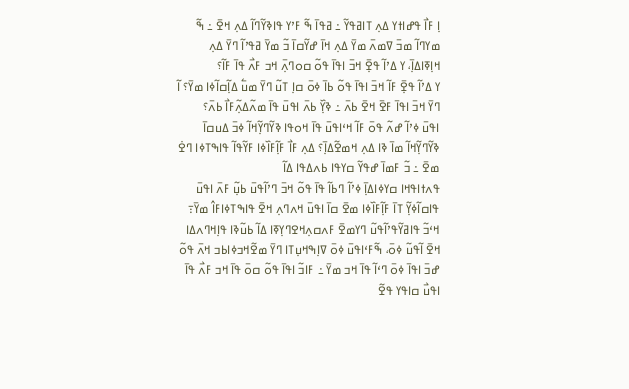ߊ߲ ߓߊ߯ ߟߝߊߙߌ ߡߍ߲ ߠߊߥߟߌ߬ ߸ ߥߟߊ߫ ߒ߬ ߓߴߌ ߟߊߢߌ߬ߣߊ߬ ߡߍ߲ ߞߐ߫ ߸ ߒ߬ ߘߌߣߊ߬ ߘߏ߫ ߜߘߍ߫ ߘߌ߫ ߡߍ߲ ߞߊ߫ ߝߌ߬ߛߊ߫ ߏ߬ ߘߌ߫ ߥߟߴߊ߬ ߣߌ߫ ߡߍ߲ ߞߊ߲ߧߊߡߊ߲߫، ߌ ߡߴߊ߬ ߟߐ߲߫ ߞߏ߫ ߊߟߊ߫ ߟߋ߬ ߛߋߣߍ߲߫ ߞߏ ߓߍ߯ ߟߊ߫ ߓߊ߬؟
ߌ ߡߴߊ߬ ߟߐ߲߫ ߓߊ߬ ߞߏ߫ ߊߟߊ߫ ߟߋ߬ ߕߊ߫ ߦߋ߫ ߛߊ߲ ߠߎ߬ ߣߌ߫ ߘߎ߱ ߡߊ߲߬ߛߊ߬ߦߊ ߘߌ߫؟ ߊ߬ ߣߌ߫ ߞߏ߫ ߊߟߊ߫ ߓߐ߫ ߞߐ߫ ߕߍ߫ ߸ ߢߌ߲߰ ߕߍ߫ ߊߟߎ߫ ߟߊ߫ ߘߍ߬ߡߍ߲߬ߓߊ߯ ߕߍ߫؟
ߊߟߎ߫ ߦߴߊ߬ ߝߍ߬ ߟߋ߫ ߓߊ߬ ߞߵߊߟߎ߫ ߟߊ߫ ߞߋߟߊ ߢߌ߬ߣߌ߲߬ߞߊ߬ ߦߏ߫ ߡߎߛߊ߫ ߢߌ߬ߣߌ߲߬ߞߊ߬ ߘߊ߫ ߢߊ ߡߍ߲ ߞߘߐ߬ߡߊ߲߫؟ ߡߍ߲ ߓߊ߯ ߓߊ߲߬ߓߊ߰ߦߊ ߓߌ߬ߟߊ߬ ߟߊߒߠߦߊ ߣߐ߭ ߘߐ߫ ߸ ߏ߬ ߓߘߊ߫ ߝߟߌ߬ ߛߌߟߊ ߕߍߡߟߊ ߡߊ߬
ߟߍߙߊߟߞߊ ߛߌߦߊߡߊ߲߫ ߦߴߊ߬ ߣߕߊ߬ ߟߊ߫ ߟߋ߬ ߞߏ߫ ߣߴߊ߬ߟߎ߫ ߕߎ߲߬ ߓߍ߫ ߊߟߎ߫ ߟߊߛߊ߬ߦߌ߲߬ ߠߊ߫ ߓߊ߲߬ߓߊ߰ߦߊ ߘߐ߫ ߛߊ߫ ߊߟߎ߫ ߞߍߣߍ߲ ߞߐ߫ ߟߊߒߠߦߊߓߊ߮ ߘߌ߫߹ ߞߵߏ߬ ߟߊߥߌ߬ߟߴߊ߬ߟߎ߬ ߣߌߘߐ߫ ߓߍߛߍ߲ߞߐߣߌ߲ߧߊ ߡߊ߬ ߕߎ߬ߢߊ ߟߊ߲ߞߣߍߡߊ ߞߐ߫ ߊ߬ߟߎ߬ ߦߋ߫، ߒ߬ߓߵߊߟߎ߫ ߦߋ߫ ߜߊ߲ߒߞߎ߲ߠߊ ߣߌ߫ ߘߐ߬ߞߏߦߊߕߏ ߞߍ߫ ߟߋ߬ ߝߏ߫ ߊߟߊ߫ ߦߋ߫ ߣߵߊ߬ ߟߊ߫ ߞߏ ߘߌ߫ ߸ ߓߊߏ߬ ߊߟߊ߫ ߟߋ߬ ߛߋ߫ ߟߊ߫ ߞߏ ߓߍ߯ ߟߊ߫
ߊߟߎ߯ ߛߊߟߌ ߟߐ߬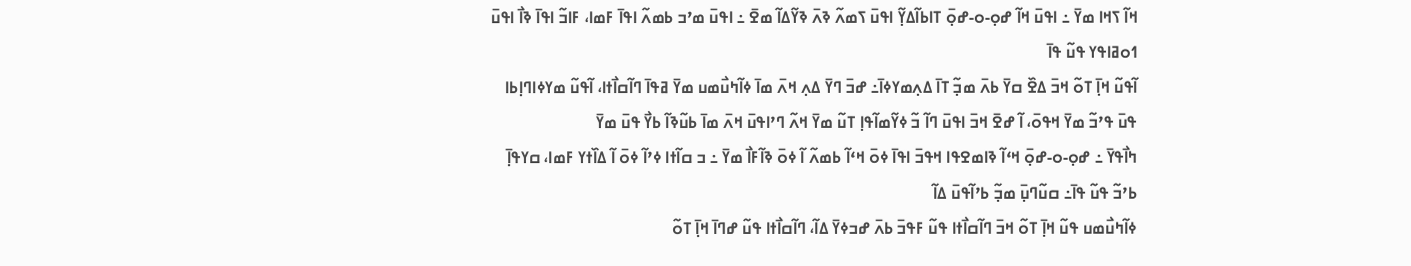ߞߊ߬ ߖߞߊ ߘߌ߫ ߸ ߊߟߎ߫ ߞߊ߬ ߝߋ߲-ߋ-ߝߋ߲߫ ߠߊߕߊ߬ߡߌ߲߬ ߊߟߎ߫ ߖߘߍ߬ ߢߍ߫ ߢߌ߬ߡߊ߬ ߘߐ߫ ߸ ߊߟߎ߫ ߘߴߏ ߕߘߍ߬ ߊߟߊ߫ ߓߘߊ، ߓߊߏ߬ ߊߟߊ߫ ߢߊ߯ ߊߟߎ߫ ߗߋߥߊߟߌ ߟߎ߬ ߟߊ߫
ߊ߬ߟߎ߬ ߞߊ߲߫ ߠߋ߬ ߞߏ߫ ߡߐ߰ ߛߌ߫ ߕߍ߫ ߘߏ߲߬ ߠߊ߫ ߡߍ߲ߘߌߦߊ߫߸ ߝߏ߫ ߣߌ߫ ߡߍ߲ ߞߍ߫ ߘߊ߫ ߦߊ߬ߤߎ߯ߘߎ ߘߌ߫ ߥߟߊ߫ ߣߊ߬ߛߊ߯ߙߊ، ߊ߬ߟߎ߬ ߘߌߦߊߣߊ߲ߕߊ ߟߎ߫ ߟߴߏ߬ ߘߌ߫ ߞߟߋ߫، ߊ߬ ߝߐ߫ ߞߏ߫ ߊߟߎ߫ ߣߊ߬ ߏ߬ ߦߌ߬ߘߊ߬ߟߊ߲ ߠߎ߬ ߘߌ߫ ߞߍ߬ ߣߴߊߟߎ߫ ߞߍ߫ ߘߊ߫ ߕߎ߬ߢߊ߬ ߕߌ߯ ߟߎ߫ ߘߌ߫
ߤߊ߯ߟߌ߫ ߸ ߝߋ߲-ߋ-ߝߋ߲߫ ߞߵߊ߬ ߢߊߘߐߟߊ ߞߟߏ߫ ߊߟߊ߫ ߦߋ߫ ߞߵߊ߬ ߕߘߍ߬ ߊ߬ ߦߋ߫ ߢߊ߬ߓߊ߯ ߘߌ߫ ߸ ߏ ߛߊ߬ߙߊ ߦߴߊ߬ ߦߋ߫ ߊ߬ ߡߊ߰ߙߌ ߓߘߊ، ߛߌߟߊ߲߫ ߕߴߏ߬ ߟߎ߬ ߟߊ߫߸ ߛߎ߬ߣߎ߲߫ ߘߏ߲߬ ߕߴߊ߬ߟߎ߫ ߡߊ߬
ߦߊ߬ߤߎ߯ߘߎ ߟߎ߬ ߞߊ߲߫ ߠߋ߬ ߞߏ߫ ߣߊ߬ߛߊ߯ߙߊ ߟߎ߬ ߓߟߏ߫ ߕߍ߫ ߝߏߦߌ߫ ߡߊ߬، ߣߊ߬ߛߊ߯ߙߊ ߟߎ߬ ߝߣߊ߫ ߞߊ߲߫ ߠߋ߬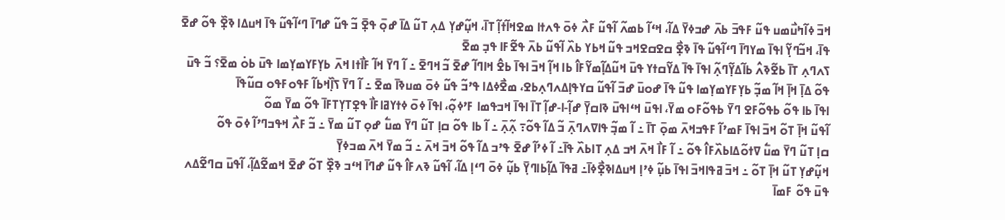ߞߏ߫ ߦߊ߬ߤߎ߯ߘߎ ߟߎ߬ ߓߟߏ߫ ߕߍ߫ ߝߏߦߌ߫ ߡߊ߬، ߞߵߊ߬ ߕߘߍ߬ ߊ߬ߟߎ߬ ߓߍ߯ ߦߋ߫ ߟߍߙߊ ߘߐߞߊ߬ߙߊ߲߬ ߠߊ߫، ߞߎ߲߬ߝߌ߲ ߡߍ߲ ߠߎ߬ ߡߊ߫ ߝߋ߲߫ ߟߐ߲߫ ߏ߬ ߟߎ߬ ߝߣߊ߫ ߣߵߊ߬ߟߎ߬ ߟߊ߫ ߞߎߡߊ ߢߐ߲߰ ߟߋ߬ ߝߐ߫ ߟߊ߫، ߞߏ߬ߣߌ߲߬ ߊߟߊ߫ ߘߌߣߊ߫ ߣߵߊ߬ߟߎ߬ ߟߊ߫ ߢߐ߲߯ ߛߐߛߐߞߏ ߟߎ߬ ߞߕߌ ߕߍ߰ ߊ߬ߟߎ߬ ߕߍ߫ ߟߐ߬ߓߊ ߟߏ߲ ߘߐ߫
ߖߍߣߍ߲ ߠߊ߫ ߕߐ߬ߢߍ߮ ߕߊ߬ߡߌ߲߬ߣߍ߲߬ ߊߟߊ߫ ߟߊ߫ ߡߌ߬ߛߙߌ ߟߎ߫ ߞߎ߬ߡߊ߲߬ߘߌ߬ߓߊ߮ ߕߊ ߞߊ߲߬ ߞߏ߫ ߊߟߊ߫ ߕߐ߮ ߞߊߣߊ߬ ߝߐ߫ ߏ߬ ߞߣߐ߫ ߸ ߊ߬ ߣߌ߫ ߞߊ߬ ߓߊ߯ߙߊ ߞߍ߫ ߕߌ߲ߓߌߘߌ߲ߘߊ ߟߎ߫ ߕߋ߭ ߘߐ߫؟ ߏ߬ ߟߎ߫ ߟߋ߬ ߡߊ߲߫ ߞߊ߲߫ ߞߊ߬ ߘߏ߲߬ ߕߌ߲ߓߌߘߌ߲ߘߊ ߟߎ߬ ߟߊ߫ ߝߋߎ߫ ߝߏ߫ ߊ߬ߟߎ߬ ߛߌߟߊ߲ߡߍߣߍ߲ߕߐ، ߘߐ߯ߦߡߊ ߟߴߏ߬ ߟߎ߬ ߦߋ߫ ߘߎߢߊ߫ ߘߐ߫ ߸ ߊ߬ ߣߌ߫ ߖߊ߲߰ߞߕߊ߬ ߓߟߋߓߟߋ ߛߎ߬ߟߊ߫
ߊߟߊ߫ ߕߊ ߟߋ߬ ߕߟߋ߬ߓߐ ߣߌ߫ ߕߟߋ߬ߓߋ ߘߌ߫، ߊߟߎ߫ ߞߵߊߟߎ߫ ߢߊߛߌ߲߫ ߝߊ߲߬-ߊ-ߝߊ߲߬ ߠߊ߫ ߊߟߊ߫ ߞߏߟߘߊ ߓߴߦߋ߲߬، ߊߟߊ߫ ߦߋ߫ ߦߙߌߥߊߓߊ߯ ߟߐ߲ߠߌ߲ߠߓߊ߫ ߟߋ߬ ߘߌ߫ ߘߋ߬
ߊ߬ߟߎ߬ ߞߊ߲߫ ߠߋ߬ ߞߏ߫ ߊߟߊ߫ ߓߘߴߊ߬ ߓߟߏߞߍ߫ ߘߋ߲߫ ߠߊ߫ ߸ ߊ߬ ߘߏ߲߬ ߟߊߜߍߣߍ߲߫ ߏ߬ ߡߊ߬ ߟߋ߬߹ ߍ߲߬ߍ߲߫ ߸ ߊ߬ ߕߊ ߟߋ߬ ߛߊ߲ ߠߎ߬ ߣߌ߫ ߘߎ߱ ߝߋ߲ ߠߎ߬ ߘߌ߫ ߸ ߏ߬ ߓߍ߯ ߞߟߏߣߴߊ߬ ߦߋ߫ ߟߋ߬
ߛߊ߲ ߠߎ߬ ߣߌ߫ ߘߎ߱ ߜߙߋ߬ߡߊߕߍ߰ߓߊ߮ ߟߋ߬ ߸ ߊ߬ ߓߊ߯ ߞߍ߫ ߞߏ ߡߍ߲ ߠߊߕߍ߰ ߟߊ߫߸ ߊ߬ ߦߴߊ߬ ߝߐ߫ ߟߴߏ ߡߊ߬ ߟߋ߬ ߞߏ߫ ߞߍ߫ ߸ ߏ߬ ߘߌ߫ ߞߍ߫ ߘߏߦߌ߲߫
ߞߎ߲߬ߝߌ߲ ߠߎ߬ ߞߊ߲߫ ߠߋ߬ ߸ ߞߏ߫ ߥߟߊߞߏ߫ ߊߟߊ߫ ߕߎ߲߬ ߦߴߊ߲ ߞߎߡߊߢߐ߲߯ߦߊ߫߸ ߥߟߊ߫ ߡߊ߲߬ߕߊߣߌ߲߫ ߕߎ߲߬ ߦߋ߫ ߣߵߊ߲ ߡߊ߬، ߊ߬ߟߎ߬ ߢߍߓߊ߮ ߟߎ߬ ߝߣߊ߫ ߞߵߏ ߢߐ߲߰ ߠߋ߬ ߝߐ߫ ߞߘߐ߬ߡߊ߲߬، ߊ߬ߟߎ߫ ߛߣߐ߬ߡߍ ߟߎ߫ ߟߋ߬ ߓߘߊ߫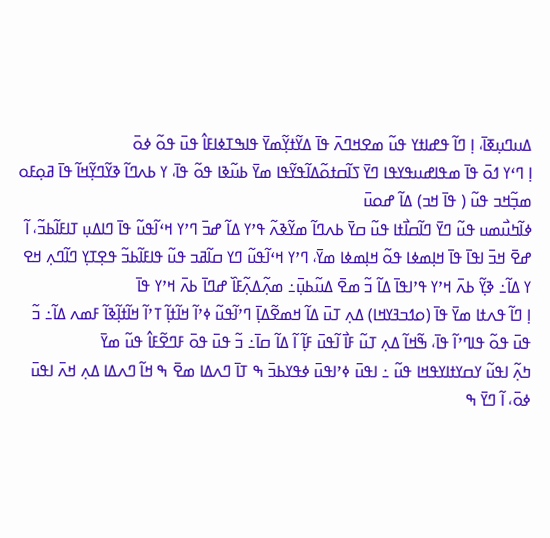ߡߎߣߎ߲ߧߊ߫، ߊ߲ ߣߊ߬ ߟߝߊߙߌ ߟߎ߬ ߘߐߞߣߍ߫ ߟߊ߫ ߡߌ߬ߙߌ߲߬ߘߌ߫ ߟߊߒߠߦߊߓߊ߮ ߟߎ߫ ߟߋ߬ ߦߋ߫
ߊ߲ ߣߵߌ ߗߋ߫ ߟߊ߫ ߘߟߊߝߎߟߌߟߊ ߣߌ߫ ߖߊ߬ߛߙߋ߬ߡߊ߬ߟߌ߬ߟߊ ߘߌ߫ ߕߎ߬ߢߊ ߟߋ߬ ߟߊ߫، ߌ ߕߍߣߊ߬ ߢߌ߬ߣߌ߲߬ߞߊ߬ ߟߊ߫ ߥߋ߲ߓߋ ߘߏ߲߬ߞߏ ߟߎ߬ ( ߟߊ߫ ߞߏ) ߡߊ߬ ߝߋߎ߫
ߦߊ߬ߤߎ߯ߘߎ ߟߎ߬ ߣߌ߫ ߣߊ߬ߛߊ߯ߙߊ ߟߎ߬ ߛߌ߫ ߕߍߣߊ߬ ߘߌ߬ߢߍ߬ ߟߴߌ ߡߊ߬ ߝߏ߫ ߣߴߌ ߞߵߊ߬ߟߎ߬ ߟߊ߫ ߣߊߡߎ߲ ߠߊߓߊ߬ߕߏ߬، ߊ߬ ߝߐ߫ ߞߏ߫ ߊߟߊ߫ ߟߊ߫ ߞߊ߲ߘߦߊ ߟߋ߬ ߞߊ߲ߘߦߊ ߘߌ߫، ߣߴߌ ߞߵߊ߬ߟߎ߬ ߣߌ ߛߊ߬ߥߏ ߟߎ߬ ߟߊߓߊ߬ߕߏ߬ ߟߐ߲ߠߌ߲ ߣߊ߬ߣߍ߲ ߞߐ ߌ ߡߊ߬߸ ߢߌ߲߬ ߕߍ߫ ߞߴߌ ߟߴߊߟߊ߫ ߡߊ߬ ߏ߬ ߘߐ߫ ߡߎ߬ߕߎ߲߫߸ ߘߍ߲߬ߡߍ߲߬ߓߊ߰ ߝߣߊ߫ ߕߍ߫ ߞߴߌ ߟߊ߫
ߊ߲ ߣߊ߬ ߟߍߙߊ ߘߌ߫ ߟߊ߫ (ߋߗߏߔߌߞߊ) ߡߍ߲ ߠߎ߫ ߡߊ߬ ߞߘߐ߬ߡߊ߲߫ ߣߴߊ߬ߟߎ߬ ߦߴߊ߬ ߞߊ߬ߙߊ߲߬ ߠߴߊ߬ ߞߊ߬ߙߊ߲߬ߢߊ߬ ߓߘߍ ߡߊ߬߸ ߏ߬ ߟߎ߫ ߟߋ߬ ߟߊߣߴߊ߬ ߟߊ߫، ߒ߬ߞߊ߬ ߡߍ߲ ߠߎ߬ ߓߊ߯ ߊ߬ߟߎ߫ ߓߊ߲߬ ߊ߬ ߡߊ߬ ߛߊ߫߸ ߏ߬ ߟߎ߫ ߟߋ߫ ߓߣߐ߬ߓߊ߮ ߟߎ߬ ߘߌ߫
ߤߍ߲߬ ߊߟߎ߬ ߌߛߌߙߊߌߟߞߊ ߟߎ߬ ߸ ߊߟߎ߫ ߦߴߊߟߎ߫ ߦߟߌߕߏ߫ ߒ ߠߊ߫ ߣߍߡߊ ߘߐ߫ ߒ ߞߊ߬ ߣߍߡߊ ߡߍ߲ ߞߍ߫ ߊߟߎ߫ ߦߋ߫، ߊ߬ ߣߌ߫ ߒ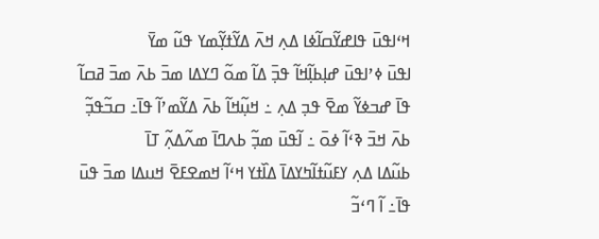ߞߵߊߟߎ߫ ߟߊߝߌ߬ߛߊ߬ߦߊ ߡߍ߲ ߞߍ߫ ߡߌ߬ߙߌ߲߬ߘߌ ߟߎ߬ ߘߌ߫
ߊߟߎ߫ ߦߴߊߟߎ߫ ߝߊ߲ߕߊ߲߬ߞߊ߬ ߟߏ߲߫ ߡߊ߬ ߘߋ߬ ߣߌߡߊ ߘߏ߫ ߕߍ߫ ߘߏ߫ ߥߛߊ߬ ߟߊ߫ ߝߏߦߌ߬ ߘߐ߫ ߟߏ߲ ߡߍ߲ ߸ ߞߎ߲߬ߞߊ߬ ߕߍ߫ ߡߌ߬ߘߴߊ߬ ߟߊ߫߸ ߛߏ߬ߟߏ߲߬ ߕߍ߫ ߞߏ߫ ߢߵߊ߬ ߦߋ߫ ߸ ߊ߬ߟߎ߫ ߘߏ߲߬ ߕߍߣߊ߫ ߘߍ߬ߡߍ߲߬ ߠߊ߫
ߕߎ߬ߡߊ ߡߍ߲ ߌߓߎ߬ߙߊ߬ߤߌߡߊ߫ ߡߊ߰ߙߌ ߞߵߊ߬ ߞߘߐߓߐ߫ ߞߎߡߊ ߘߏ߫ ߟߎ߫ ߟߊ߫߸ ߊ߬ ߣߵߏ߬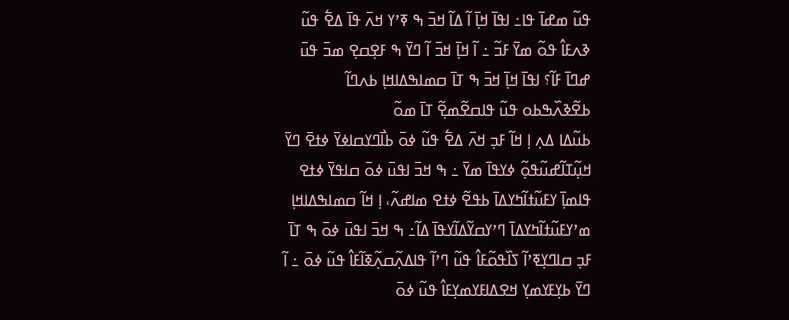ߟߎ߬ ߘߝߊ߫ ߟߊ߸ ߊߟߊ߫ ߞߊ߲߫ ߊ߬ ߡߊ߬ ߞߏ߫ ߒ ߧߴߌ ߞߍ߫ ߟߊ߫ ߡߐ߱ ߟߎ߬ ߢߍߓߊ߮ ߟߋ߬ ߘߌ߫ ߓߏ߬ ߸ ߊ߬ ߞߊ߲߫ ߞߏ߫ ߊ߬ ߣߌ߫ ߒ ߓߐ߲ߛߐ߲ ߘߏ߫ ߟߎ߫ ߝߣߊ߫ ߓߊ߬؟ ߊߟߊ߫ ߞߊ߲߫ ߞߏ߫ ߒ ߠߊ߫ ߛߘߊߒߡߊߞߊ߲ ߕߍߣߊ߬ ߕߐ߬ߢߍ߰ߒߕߋ ߟߎ߬ ߟߊߛߐ߬ߘߐ߲߬ ߠߊ߫ ߘߋ߬
ߕߎ߬ߡߊ ߡߍ߲ ߊ߲ ߞߊ߬ ߓߏ߲ ߞߍ߫ ߡߐ߱ ߟߎ߬ ߦߋ߫ ߕߊ߯ߣߌߛߊߦߌ߫ ߦߙߐ߫ ߣߌ߫ ߞߎ߲߬ߠߊ߬ߝߎ߬ߟߋ߲߬ ߦߌߟߊ߫ ߘߌ߫ ߸ ߒ ߞߏ߫ ߊߟߎ߫ ߦߋ߫ ߛߊߟߌ߫ ߦߙߐ ߟߊߘߊ߲߫ ߌߓߎ߬ߙߊ߬ߤߌߡߊ߫ ߕߟߐ߬ ߦߙߐ ߘߊߝߍ߬، ߊ߲ ߞߊ߬ ߛߘߊߒߡߊߞߊ߲ ߘߴߌߓߎ߬ߙߊ߬ߤߌߡߊ߫ ߣߴߌߛߌ߬ߡߊ߬ߌߟߊ߫ ߡߊ߬߸ ߒ ߞߏ߫ ߊߟߎ߫ ߦߋ߫ ߒ ߠߊ߫ ߓߏ߲ ߛߊߣߌ߲ߧߴߊ߬ ߖߊ߰ߟߋ߬ߓߊ߮ ߟߎ߬ ߣߴߊ߬ ߟߊߡߍ߲߬ߛߍ߲߬ߧߊ߬ߓߊ߮ ߟߎ߬ ߦߋ߫ ߸ ߊ߬ ߣߌ߫ ߕߌ߲ߓߌߘߌ߲ ߞߐߡߊߓߌߘߌ߲ߓߊ߮ ߟߎ߬ ߦߋ߫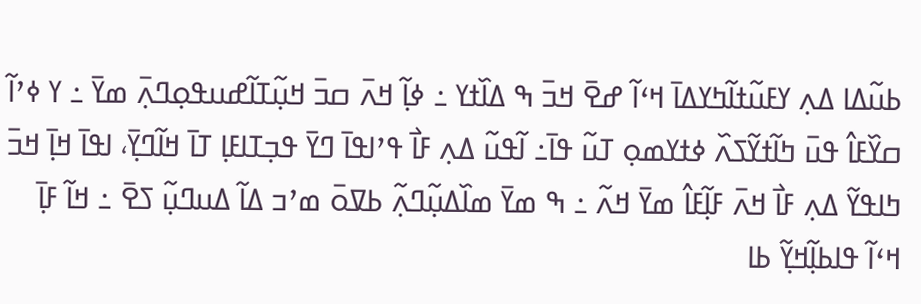ߕߎ߬ߡߊ ߡߍ߲ ߌߓߎ߬ߙߊ߬ߤߌߡߊ߫ ߞߵߊ߬ ߝߐ߫ ߞߏ߫ ߒ ߡߊ߰ߙߌ ߸ ߦߊ߲߬ ߞߍ߫ ߛߏ߫ ߞߎ߲߬ߠߊ߬ߝߎߟߋ߲ߣߍ߲߫ ߘߌ߫ ߸ ߌ ߦߴߊ߬ ߛߌ߰ߓߊ߮ ߟߎ߫ ߤߊ߬ߙߌ߬ߖߍ߰ ߦߙߌߘߋ߲ ߠߎ߬ ߟߊ߫߸ ߊ߬ߟߎ߬ ߡߍ߲ ߓߊ߯ ߟߴߊߟߊ߫ ߣߌ߫ ߟߏ߲ߠߊߓߊ߲ ߠߊ߫ ߞߊ߬ߣߌ߲߫، ߊߟߊ߫ ߞߊ߲߫ ߞߏ߫ ߤߊߟߌ߬ ߡߍ߲ ߓߊ߯ ߞߍ߫ ߓߊ߲߬ߓߊ߮ ߘߌ߫ ߞߍ߬ ߸ ߒ ߘߌ߫ ߘߊ߰ߡߎ߲߬ߣߍ߲߬ ߕߜߋ߫ ߘߴߏ ߡߊ߬ ߡߎߣߎ߲߬ ߖߐ߫ ߸ ߞߊ߬ ߓߊ߲߫ ߞߵߊ߬ ߟߊߕߊ߲߬ߞߌ߲߬ ߕߊ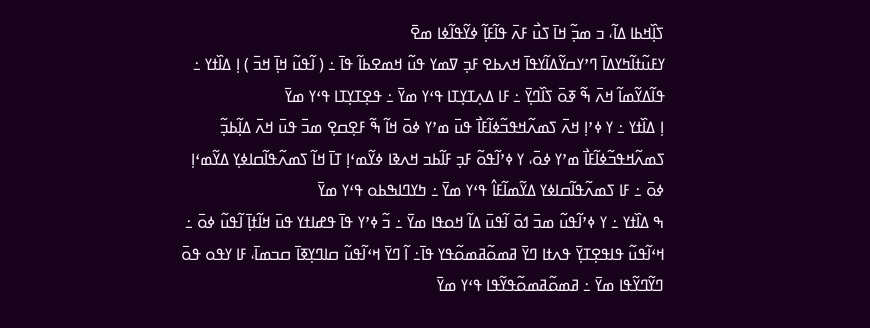ߖߊ߲߰ߞߕߊ ߡߊ߬، ߏ ߘߏ߲߬ ߞߊ߫ ߖߎ߯ ߓߍ߫ ߟߊ߬ߓߊ߲߬ ߦߌ߬ߟߊ߬ߦߊ ߘߐ߫
ߌߓߎ߬ߙߊ߬ߤߌߡߊ߫ ߣߴߌߛߌ߬ߡߊ߬ߌߟߊ߫ ߞߍߕߐ ߓߏ߲ ߜߘߌ ߟߎ߬ ߞߘߐߕߊ߬ ߟߊ߫ ߸ ( ߊ߬ߟߎ߬ ߞߊ߲߫ ߞߏ߫ ) ߊ߲ ߡߊ߰ߙߌ ߸ ߟߊ߬ߡߌ߬ߘߊ߬ ߞߍ߫ ߒ߬ ߧߋ߫ ߖߊ߰ߣߌ߲߫ ߸ ߓߊ ߡߍ߲ߠߌ߲ߠߊ ߟߵߌ ߘߌ߫ ߸ ߟߐ߲ߠߌ߲ߠߊ ߟߵߌ ߘߌ߫
ߊ߲ ߡߊ߰ߙߌ ߸ ߌ ߦߴߊ߲ ߞߍ߫ ߖߘߍ߬ߞߟߏ߬ߦߊ߬ߓߊ߯ ߟߎ߫ ߘߴߌ ߦߋ߫ ߞߊ߬ ߒ߬ ߓߐ߲ߛߐ߲ ߘߏ߫ ߟߎ߫ ߞߍ߫ ߡߊ߲߬ߕߏ߲߬ ߖߘߍ߬ߞߟߏ߬ߦߊ߬ߓߊ߯ ߘߴߌ ߦߋ߫، ߌ ߦߴߊ߬ߟߋ߬ ߓߏ߲ ߓߊ߬ߕߏ ߞߍߢߊ ߦߌ߬ߘߵߊ߲ ߠߊ߫ ߞߊ߬ ߖߘߍ߬ߟߊ߬ߛߊߦߌ߲ ߡߌ߬ߘߵߊ߲ ߦߋ߫ ߸ ߓߊ ߖߘߍ߬ߟߊ߬ߛߊߦߌ ߡߌ߬ߘߊ߬ߓߊ߮ ߟߵߌ ߘߌ߫ ߸ ߤߌߣߊߒߕߋ ߟߵߌ ߘߌ߫
ߒ ߡߊ߰ߙߌ ߸ ߌ ߦߴߊ߬ߟߎ߬ ߘߏ߫ ߗߋ߫ ߊ߬ߟߎ߫ ߡߊ߬ ߞߋߟߊ ߘߌ߫ ߸ ߏ߬ ߦߴߌ ߟߊ߫ ߟߝߊߙߌ ߟߎ߫ ߞߊ߬ߙߊ߲߫ ߊ߬ߟߎ߬ ߦߋ߫ ߸ ߞߵߊ߬ߟߎ߬ ߟߊߟߐ߲ߠߌ߲߫ ߟߍߙߊ ߣߌ߫ ߥߘߋ߬ߥߘߋ߬ߟߌ ߟߊ߫߸ ߊ߬ ߣߌ߫ ߞߵߊ߬ߟߎ߬ ߛߊߣߌ߲ߧߊ߫ ߛߏߘߊ߫، ߓߊ ߌߟߋ ߟߋ߫ ߣߌ߬ߣߌ߬ߟߊ ߘߌ߫ ߸ ߥߘߋ߬ߥߘߋ߬ߟߌ߬ߟߊ ߟߵߌ ߘߌ߫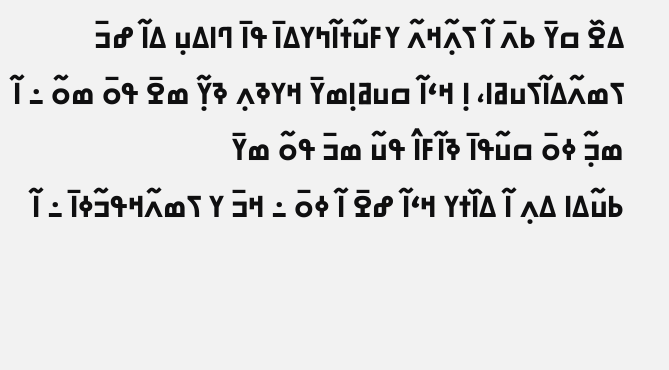ߡߐ߰ ߛߌ߫ ߕߍ߫ ߊ߬ ߖߍ߲߬ߞߍ߬ ߌߓߎ߬ߙߊ߬ߤߌߡߊ߫ ߟߊ߫ ߣߊߡߎ߲ ߡߊ߬ ߝߏ߫ ߖߘߍ߬ߡߊ߬ߖߎߥߊ، ߊ߲ ߞߵߊ߬ ߛߎߥߊ߲ߘߌ߫ ߞߌߢߍ߲ ߢߌ߲߬ ߘߐ߫ ߟߋ߫ ߘߋ߬ ߸ ߊ߬ ߘߏ߲߬ ߦߋ߫ ߛߎ߬ߟߊ߫ ߢߊ߬ߓߊ߮ ߟߎ߬ ߘߏ߫ ߟߋ߬ ߘߌ߫
ߕߎ߬ߡߊ ߡߍ߲ ߊ߬ ߡߊ߰ߙߌ ߞߵߊ߬ ߝߐ߫ ߊ߬ ߦߋ߫ ߸ ߞߏ߫ ߌ ߖߘߍ߬ߞߟߏ߬ߦߊ߫ ߸ ߊ߬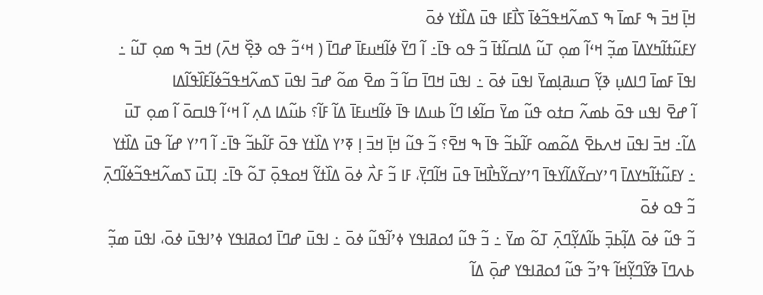ߞߊ߲߫ ߞߏ߫ ߒ ߓߘߊ߫ ߒ ߖߘߍ߬ߞߟߏ߬ߦߊ߫ ߖߊ߯ߓߊ ߟߎ߫ ߡߊ߰ߙߌ ߦߋ߫
ߌߓߎ߬ߙߊ߬ߤߌߡߊ߫ ߘߏ߲߬ ߞߵߊ߬ ߘߋ߲ ߠߎ߬ ߡߊߛߊ߬ߙߊ߫ ߏ߬ ߟߋ ߟߊ߫߸ ߊ߬ ߣߌ߫ ߦߊ߬ߞߎߓߊ߫ ߝߣߊ߫ ( ߞߵߏ߬ ߟߋ ߢߐ߲߰ ߞߍ߫) ߞߏ߫ ߒ ߘߋ߲ ߠߎ߬ ߸ ߊߟߊ߫ ߓߘߊ߫ ߣߊߡߎ߲ ߢߌ߲߬ ߛߎߥߊ߲ߘߌ߫ ߊߟߎ߫ ߦߋ߫ ߸ ߊߟߎ߫ ߞߣߊ߫ ߛߊ߬ ߏ߬ ߘߐ߫ ߘߋ߬ ߝߏ߫ ߊߟߎ߫ ߖߘߍ߬ߞߟߏ߬ߦߊ߬ߓߊ߰ߟߊ߬ߡߊ
ߊ߬ ߝߐ߫ ߊߟߎ ߟߋ߫ ߕߘߍ߬ ߛߙߋ ߟߎ߬ ߘߌ߫ ߛߊ߬ߦߊ ߣߊ߬ ߕߎߡߊ ߟߊ߫ ߦߊ߬ߞߎߓߊ߫ ߡߊ߬ ߓߊ߬؟ ߕߎ߬ߡߊ ߡߍ߲ ߊ߬ ߞߵߊ߬ ߟߊߛߋ߫ ߊ߬ ߘߋ߲ ߠߎ߫ ߡߊ߬߸ ߞߏ߫ ߊߟߎ߫ ߞߍߕߐ߫ ߡߋ߬ߘߋ ߓߊ߬ߕߏ߬ ߟߊ߫ ߒ ߞߐ߫؟ ߏ߬ ߟߎ߬ ߞߊ߲߫ ߞߏ߫ ߊ߲ ߧߴߌ ߡߊ߰ߙߌ ߟߋ߫ ߓߊ߬ߕߏ߬ ߟߊ߫߸ ߊ߬ ߣߴߌ ߝߊ߬ ߟߎ߫ ߡߊ߰ߙߌ ߸ ߌߓߎ߬ߙߊ߬ߤߌߡߊ߫ ߣߴߌߛߌ߬ߡߊ߬ߌߟߊ߫ ߣߴߌߛߌ߬ߤߊ߯ߞߊ߫ ߟߎ߫ ߞߊ߬ߣߌ߲߫، ߓߊ ߏ߬ ߓߍ߯ ߦߋ߫ ߡߊ߰ߙߌ߬ ߞߋߟߋ߲߫ ߠߋ߬ ߟߊ߫߸ ߊ߲ߠߎ߫ ߖߘߍ߬ߞߟߏ߬ߦߊ߬ߣߍ߲߫ ߏ߬ ߟߋ ߦߋ߫
ߏ߬ ߟߎ߬ ߦߋ߫ ߡߊ߲߬ߕߏ߲߫ ߕߊ߬ߡߌ߲߬ߣߍ߲߫ ߠߋ߬ ߘߌ߫ ߸ ߏ߬ ߟߎ߬ ߗߋߥߊߟߌ ߦߴߊ߬ߟߎ߬ ߦߋ߫ ߸ ߊߟߎ߫ ߝߣߊ߫ ߗߋߥߊߟߌ ߦߴߊߟߎ߫ ߦߋ߫، ߊߟߎ߫ ߘߏ߲߬ ߕߍߣߊ߫ ߢߌ߬ߣߌ߲߬ߞߊ߬ ߟߴߏ߬ ߟߎ߬ ߗߋߥߊߟߌ ߝߋ߲߫ ߡߊ߬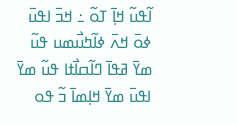ߊ߬ߟߎ߬ ߞߊ߲߫ ߠߋ߬ ߸ ߞߏ߫ ߊߟߎ߫ ߦߋ߫ ߞߍ߫ ߦߊ߬ߤߎ߯ߘߎ ߟߎ߬ ߘߌ߫ ߥߟߊ߫ ߣߊ߬ߛߊ߯ߙߊ ߟߎ߬ ߘߌ߫ ߊߟߎ߫ ߘߌ߫ ߞߊ߲ߘߊ߫ ߏ߬ ߟߋ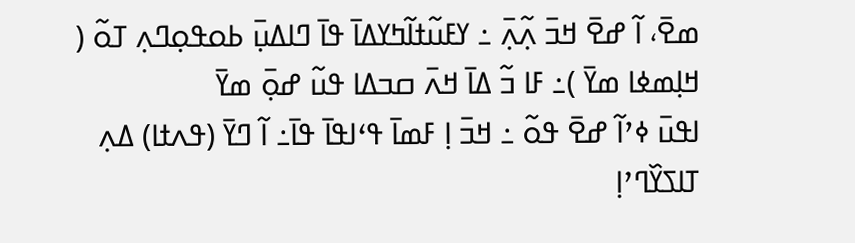ߘߐ߫، ߊ߬ ߝߐ߫ ߞߏ߫ ߍ߲߬ߍ߲߫ ߸ ߌߓߎ߬ߙߊ߬ߤߌߡߊ߫ ߟߊ߫ ߣߊߡߎ߲߫ ߕߋߟߋ߲ߣߍ߲ ߠߋ߬ ( ߞߊ߲ߘߦߊ ߘߌ߫ )߸ ߓߊ ߏ߬ ߡߊ߫ ߞߍ߫ ߛߏߡߊ ߟߎ߬ ߝߋ߲߫ ߘߌ߫
ߊߟߎ߫ ߦߴߊ߬ ߝߐ߫ ߟߋ߬ ߸ ߞߏ߫ ߊ߲ ߓߘߊ߫ ߟߵߊߟߊ߫ ߟߊ߫߸ ߊ߬ ߣߌ߫ (ߟߍߙߊ) ߡߍ߲ ߠߊߖߌ߰ߣߴߊ߲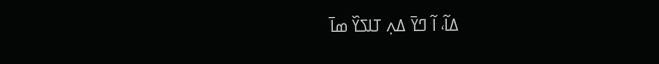ߡߊ߬، ߊ߬ ߣߌ߫ ߡߍ߲ ߠߊߖߌ߰ ߘߊ߫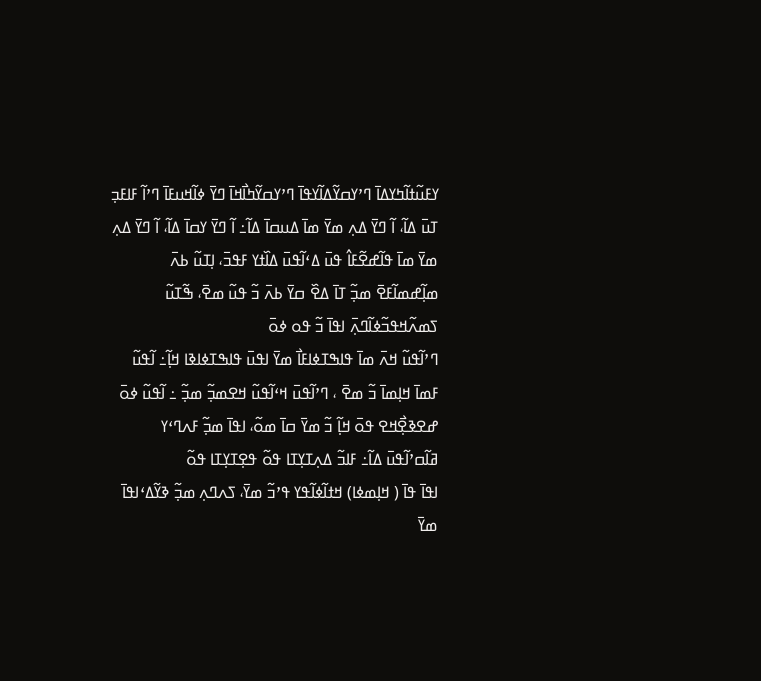ߌߓߎ߬ߙߊ߬ߤߌߡߊ߫ ߣߴߌߛߌ߬ߡߊ߬ߌߟߊ߫ ߣߴߌߛߌ߬ߤߊ߯ߞߊ߫ ߣߌ߫ ߦߊ߬ߞߎߓߊ߫ ߣߴߊ߬ ߓߊߓߏ߲ ߠߎ߫ ߡߊ߬، ߊ߬ ߣߌ߫ ߡߍ߲ ߘߌ߫ ߘߊ߫ ߡߎߛߊ߫ ߡߊ߬߸ ߊ߬ ߣߌ߫ ߌߛߊ߫ ߡߊ߬، ߊ߬ ߣߌ߫ ߡߍ߲ ߘߌ߫ ߘߊ߫ ߟߊ߬ߝߐ߬ߓߊ߮ ߟߎ߫ ߡߵߊ߬ߟߎ߫ ߡߊ߰ߙߌ ߓߟߏ߫، ߊ߲ߠߎ߬ ߕߍ߫ ߘߊ߲߬ߝߘߊ߬ߓߐ߫ ߘߏ߲߬ ߠߊ߫ ߡߐ߰ ߛߌ߫ ߕߍ߫ ߏ߬ ߟߎ߬ ߘߐ߫، ߒ߬ߠߎ߬ ߖߘߍ߬ߞߟߏ߬ߦߊ߬ߣߍ߲߫ ߊߟߊ߫ ߏ߬ ߟߋ ߦߋ߫
ߣߴߊ߬ߟߎ߬ ߞߍ߫ ߘߊ߫ ߟߊߒߠߦߊߓߊ߯ ߘߌ߫ ߊߟߎ߫ ߟߊߒߠߦߊߢߊ ߞߊ߲߬߸ ߊ߬ߟߎ߬ ߓߘߊ߫ ߞߊ߲ߘߊ߫ ߏ߬ ߘߐ߫ ، ߣߴߊ߬ߟߎ߫ ߞߵߊ߬ߟߎ߬ ߞߐߘߏ߲߬ ߘߏ߲߬ ߸ ߊ߬ߟߎ߬ ߦߋ߫ ߝߐߢߐ߲߯ߞߐ ߟߋ߫ ߞߊ߲߬ ߏ߬ ߘߌ߫ ߛߊ߫ ߘߋ߬، ߊߟߊ߫ ߘߏ߲߬ ߓߍߣߵߌ ߥߊ߬ߛߴߊ߬ߟߎ߫ ߡߊ߬߸ ߓߊߏ߬ ߡߍ߲ߠߌ߲ߠߊ ߟߋ߬ ߟߐ߲ߠߌ߲ߠߊ ߟߋ߬
ߊߟߊ߫ ߟߊ߫ ( ߞߊ߲ߘߦߊ) ߞߙߊ߬ߦߊ߬ߟߌ ߟߴߏ߬ ߘߌ߫، ߖߍߣߍ߲ ߘߏ߲߬ ߢߌ߬ߡߵߊߟߊ߫ ߘߌ߫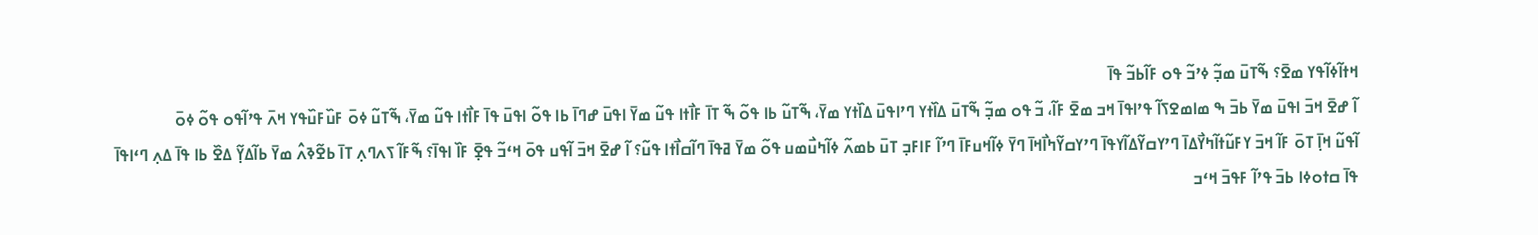ߞߙߊ߬ߦߊ߬ߟߌ ߘߐ߫؟ ߒ߬ߠߎ߫ ߘߏ߲߬ ߦߴߏ߬ ߟߋ ߓߊ߬ߕߏ߬ ߟߊ߫
ߊ߬ ߝߐ߫ ߞߏ߫ ߊߟߎ߫ ߘߌ߫ ߕߏ߫ ߒ ߘߊߘߐߖߊ߬ ߟߴߊߟߊ߫ ߞߏ ߘߐ߫ ߓߊ߬، ߏ߬ ߟߋ ߘߏ߲߬ ߒ߬ߠߎ߫ ߡߊ߰ߙߌ ߣߴߊߟߎ߫ ߡߊ߰ߙߌ ߘߌ߫، ߒ߬ߠߎ߬ ߕߊ ߟߋ߬ ߒ߬ ߠߊ߫ ߓߊ߯ߙߊ ߟߎ߬ ߘߌ߫ ߊߟߎ߫ ߝߣߊ߫ ߕߊ ߟߋ߬ ߊߟߎ߫ ߟߊ߫ ߓߊ߯ߙߊ ߟߎ߬ ߘߌ߫، ߒ߬ߠߎ߬ ߦߋ߫ ߓߎ߰ߓߎ߰ߟߌ ߞߍ߫ ߟߴߊ߬ߟߋ ߟߋ߬ ߦߋ߫
ߊ߬ߟߎ߬ ߞߊ߲߫ ߠߋ߫ ߓߊ߬ ߞߏ߫ ߌߓߎ߬ߙߊ߬ߤߌ߯ߡߊ߫ ߣߴߌߛߌ߬ߡߊ߬ߌߟߊ߫ ߣߴߌߛߌ߬ߤߊ߯ߞߊ߫ ߣߌ߫ ߦߊ߬ߞߎߓߊ߫ ߣߴߊ߬ ߓߊߓߏ߲ ߠߎ߫ ߕߘߍ߬ ߦߊ߬ߤߎ߯ߘߎ ߟߋ߬ ߘߌ߫ ߥߟߊ߫ ߣߊ߬ߛߊ߯ߙߊ ߟߎ߬؟ ߊ߬ ߝߐ߫ ߞߏ߫ ߊ߬ߟߎ ߟߋ߫ ߞߵߏ߬ ߟߐ߲߫ ߓߊ߰ ߊߟߊ߫؟ ߒ߬ߓߊ߬ ߖߍߣߍ߲ ߠߊ߫ ߕߐ߬ߢߍ߮ ߘߌ߫ ߕߊ߬ߡߌ߲߬ ߡߐ߰ ߕߊ ߟߊ߫ ߡߍ߲ ߣߵߊߟߊ߫ ߟߊ߫ ߛߙߋߦߊ ߕߏ߫ ߟߴߊ߬ ߓߟߏ߫ ߞߵߏ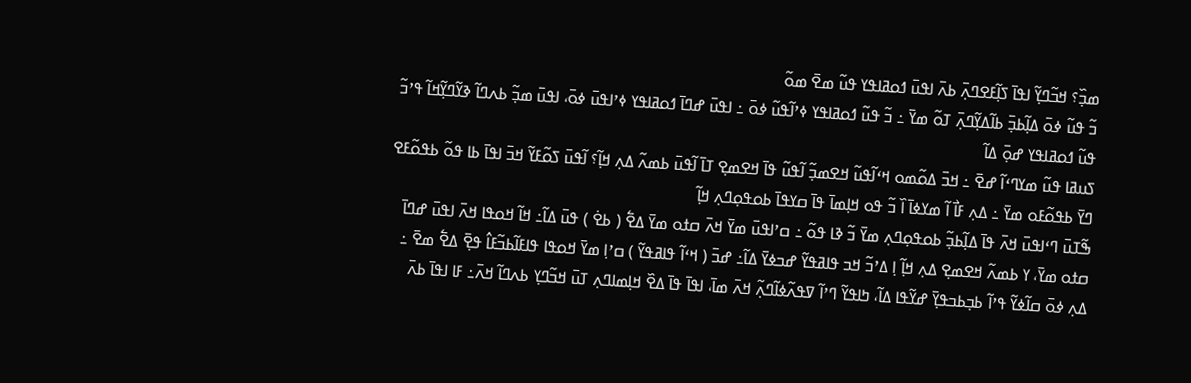ߘߏ߲߰؟ ߞߏ߬ߣߌ߲߬ ߊߟߊ߫ ߖߊ߲߬ߓߐߣߍ߲߫ ߕߍ߫ ߊߟߎ߫ ߗߋߥߊߟߌ ߟߎ߬ ߘߐ߫ ߘߋ߬
ߏ߬ ߟߎ߬ ߦߋ߫ ߡߊ߲߬ߕߏ߲߫ ߕߊ߬ߡߌ߲߬ߣߍ߲߫ ߠߋ߬ ߘߌ߫ ߸ ߏ߬ ߟߎ߬ ߗߋߥߊߟߌ ߦߴߊ߬ߟߎ߬ ߦߋ߫ ߸ ߊߟߎ߫ ߝߣߊ߫ ߗߋߥߊߟߌ ߦߴߊߟߎ߫ ߦߋ߫، ߊߟߎ߫ ߘߏ߲߬ ߕߍߣߊ߬ ߢߌ߬ߣߌ߲߬ߞߊ߬ ߟߴߏ߬ ߟߎ߬ ߗߋߥߊߟߌ ߝߋ߲߫ ߡߊ߬
ߖߎߥߊ ߟߎ߬ ߘߌߣߵߊ߬ ߝߐ߫ ߸ ߞߏ߫ ߡߋ߬ߘߋ ߞߵߊ߬ߟߎ߬ ߞߐߘߏ߲߬ ߊ߬ߟߎ߬ ߟߊ߫ ߞߐߘߐ߲ ߠߊ߫ ߊ߬ߟߎ߫ ߕߘߍ߬ ߡߍ߲ ߞߊ߲߬؟ ߊ߬ߟߎ߫ ߖߋ߬ߓߌ߬ ߞߏ߫ ߊߟߊ߫ ߕߊ ߟߋ߬ ߕߟߋ߬ߓߐ ߣߌ߫ ߕߟߋ߬ߓߋ ߘߌ߫ ߸ ߡߍ߲ ߓߊ߯ ߊ߬ ߘߌߦߊ߫ ߊ߰ ߏ߬ ߟߋ ߞߊ߲ߘߊ߫ ߟߊ߫ ߛߌߟߊ߫ ߕߋߟߋ߲ߣߍ߲ ߞߊ߲߬
ߒ߬ߠߎ߫ ߣߵߊߟߎ߫ ߞߍ߫ ߟߊ߫ ߡߊ߲߬ߕߏ߲߬ ߕߋߟߋ߲ߣߍ߲ ߘߌ߫ ߏ߬ ߢߊ ߟߋ߬ ߸ ߛߴߊߟߎ߫ ߘߌ߫ ߞߍ߫ ߛߙߋ ߘߌ߫ ߡߐ߱ ( ߕߐ߭ ) ߟߎ߫ ߡߊ߬߸ ߞߊ߬ ߞߋߟߊ ߞߍ߫ ߊߟߎ߫ ߝߣߊ߫ ߛߙߋ ߘߌ߫، ߌ ߕߘߍ߬ ߞߐߘߐ߲ ߡߍ߲ ߞߊ߲߬ ߊ߲ ߡߴߏ߬ ߞߏ ߟߊߥߟߌ߬ ߝߏߦߌ߫ ߡߊ߬߸ ߝߏ߫ ( ߞߵߊ߬ ߟߊߥߟߌ߬ ) ߛߴߊ߲ ߘߌ߫ ߞߋߟߊ ߟߊߓߊ߬ߕߏ߬ߓߊ߮ ߟߐ߲߫ ߡߐ߱ ߘߐ߫ ߸ ߡߍ߲ ߦߋ߫ ߛߊ߬ߦߌ߬ ߟߴߊ߬ ߕߏ߲ߕߏߟߌ߲߫ ߝߌ߬ߟߊ ߡߊ߬، ߤߊߟߌ߬ ߣߴߊ߬ ߜߟߍ߬ߦߊ߬ߣߍ߲߬ ߞߍ߫ ߘߊ߫، ߊߟߊ߫ ߟߊ߫ ߡߐ߰ ߞߊ߲ߘߊߣߍ߲ ߠߎ߫ ߞߏ߬ߣߌ߲ ߕߍߣߊ߬ ߞߍ߫߸ ߓߊ ߊߟߊ߫ ߕߍ߫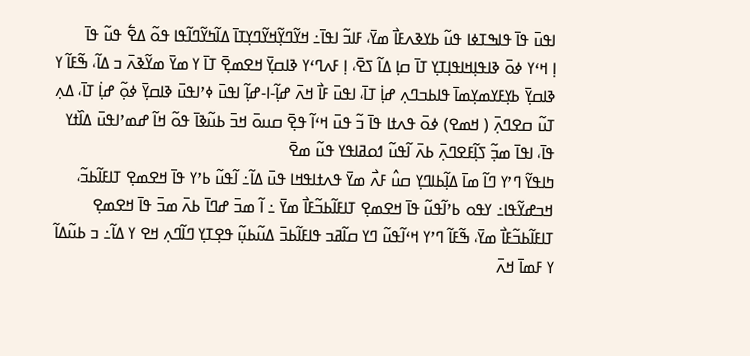ߊߟߎ߫ ߟߊ߫ ߟߊߒߠߦߊ ߟߎ߬ ߕߌߢߍߓߊ߯ ߘߌ߫، ߓߊߏ߬ ߊߟߊ߫߸ ߞߌ߬ߣߌ߲߬ߞߌ߬ߣߌ߲ߠߊ߫ ߡߊ߬ߤߌ߬ߣߊ߬ߟߊ ߟߋ߬ ߡߐ߱ ߟߎ߬ ߟߊ߫
ߊ߲ ߞߵߌ ߦߋ߫ ߢߊߟߊ߲ߞߊߟߊ߲ߠߌ߲ ߠߊ߫ ߛߊ߲ ߡߊ߬ ߖߐ߫، ߊ߲ ߓߍߣߵߌ ߢߊߛߌ߲߫ ߞߐߘߐ߲߫ ߠߊ߫ ߌ ߘߌ߫ ߘߌ߬ߢߍ߫ ߏ ߡߊ߬، ߒ߬ߓߊ߬ ߌ ߢߊߛߌ߲߫ ߕߌ߲ߓߌߘߌ߲ߘߊ߫ ߟߊߕߏߣߍ߲ ߝߊ߲߭ ߠߊ߫، ߊߟߎ߫ ߓߊ߯ ߞߍ߫ ߝߊ߲߬-ߊ-ߝߊ߲߬ ߊߟߎ߫ ߦߴߊߟߎ߫ ߢߊߛߌ߲߫ ߦߋ߲߬ ߝߊ߲߭ ߠߊ߫، ߡߍ߲ ߠߎ߬ ߛߐߣߍ߲߫ ( ߞߘߐ) ߦߋ߫ ߟߍߙߊ ߟߊ߫ ߏ߬ ߟߎ߫ ߞߵߊ߬ ߟߐ߲߫ ߛߎߋ߫ ߞߏ߫ ߕߎ߬ߢߊ߫ ߟߋ߬ ߞߊ߬ ߝߘߴߊߟߎ߫ ߡߊ߰ߙߌ ߟߊ߫، ߊߟߊ߫ ߘߏ߲߬ ߖߊ߲߬ߓߐߣߍ߲߫ ߕߍ߫ ߊ߬ߟߎ߬ ߗߋߥߊߟߌ ߟߎ߬ ߘߐ߫
ߤߊߟߌ߬ ߣߴߌ ߣߊ߬ ߘߊ߫ ߡߊ߲߬ߕߊߣߌ߲ ߛߎ߮ ߓߍ߯ ߘߌ߫ ߟߍߙߊߟߞߊ ߟߎ߫ ߡߊ߬߸ ߊ߬ߟߎ߬ ߕߴߌ ߟߊ߫ ߞߐߘߐ߲ ߠߊߓߊ߬ߕߏ߬، ߞߏߝߌ߬ߟߊ߸ ߌߟߋ ߕߴߊ߬ߟߎ߬ ߟߊ߫ ߞߐߘߐ߲ ߠߊߓߊ߬ߕߏ߬ߓߊ߯ ߘߌ߫ ߸ ߊ߬ ߘߏ߫ ߝߣߊ߫ ߕߍ߫ ߘߏ߫ ߟߊ߫ ߞߐߘߐ߲ ߠߊߓߊ߬ߕߏ߬ߓߊ߯ ߘߌ߫، ߒ߬ߓߊ߬ ߣߴߌ ߞߵߊ߬ߟߎ߬ ߣߌ ߛߊ߬ߥߏ ߟߊߓߊ߬ߕߏ߫ ߡߎ߬ߕߎ߲߬ ߟߐ߲ߠߌ߲ ߣߊ߬ߣߍ߲ ߞߐ ߌ ߡߊ߬߸ ߏ ߕߎ߬ߡߊ߬ ߌ ߓߘߊ߫ ߞߍ߫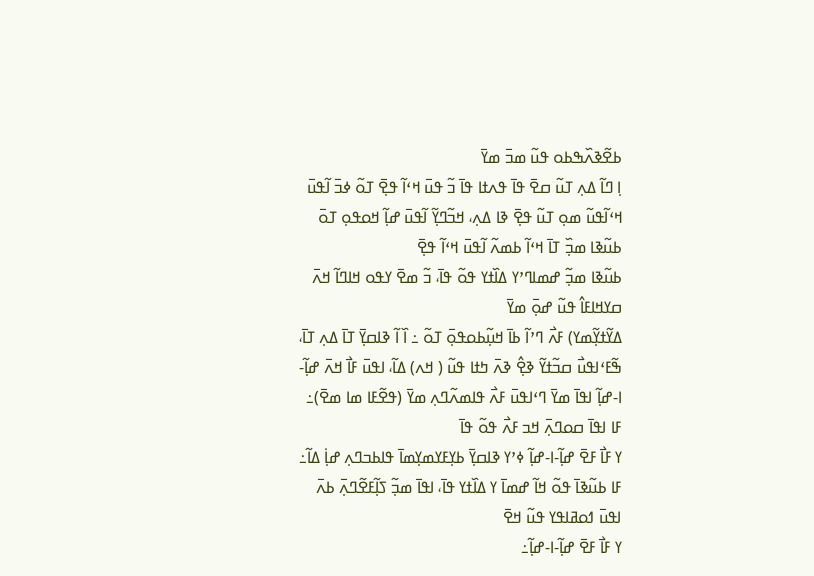ߕߐ߬ߢߍ߰ߒߕߋ ߟߎ߬ ߘߏ߫ ߘߌ߫
ߊ߲ ߣߊ߬ ߡߍ߲ ߠߎ߬ ߛߐ߫ ߟߊ߫ ߟߍߙߊ ߟߊ߫ ߏ߬ ߟߎ߫ ߞߵߊ߬ ߟߐ߲߫ ߠߋ߬ ߦߏ߫ ߊ߬ߟߎ߫ ߞߵߊ߬ߟߎ߬ ߘߋ߲ ߠߎ߬ ߟߐ߲߫ ߢߊ ߡߍ߲، ߞߏ߬ߣߌ߲߬ ߊ߬ߟߎ߫ ߝߊ߲߬ ߞߋߟߋ߲ ߠߋ߫ ߕߎ߬ߢߊ ߘߏ߲߰ ߠߊ߫ ߞߵߊ߬ ߕߘߍ߬ ߊ߬ߟߎ߫ ߞߵߊ߬ ߟߐ߲߫
ߕߎ߬ߢߊ ߘߏ߲߬ ߝߘߊߣߴߌ ߡߊ߰ߙߌ ߟߋ߬ ߟߊ߫، ߏ߬ ߘߐ߫ ߌߟߋ ߞߊߣߊ߬ ߞߍ߫ ߛߌߞߊߓߊ߮ ߟߎ߬ ߝߋ߲߫ ߘߌ߫
ߡߌ߬ߙߌ߲߬ߘߌ) ߓߍ߯ ߣߴߊ߬ ߕߊ߫ ߞߎ߲߬ߕߋߟߋ߲߫ ߠߋ߬ ߸ ߊ߰ ߊ߬ ߢߊߛߌ߲߫ ߠߊ߫ ߡߍ߲ ߠߊ߫، ߒ߬ߓߵߊߟߎ߯ ߛߏ߬ߙߌ߬ ߢߐ߲߮ ߢߍ߫ ߤߙߊ ߟߎ߬ ( ߞߍ) ߡߊ߬، ߊߟߎ߫ ߓߊ߯ ߞߍ߫ ߝߊ߲߬-ߊ-ߝߊ߲߬ ߊߟߊ߫ ߘߌ߫ ߣߵߊߟߎ߫ ߓߍ߯ ߟߊߘߍ߬ߣߍ߲ ߘߌ߫ (ߟߐ߬ߓߊ ߘߊ ߘߐ߫)߸ ߓߊ ߊߟߊ߫ ߛߋߣߍ߲߫ ߞߏ ߓߍ߯ ߟߋ߬ ߟߊ߫
ߌ ߓߊ߯ ߓߐ߫ ߝߊ߲߬-ߊ-ߝߊ߲߬ ߦߴߌ ߢߊߛߌ߲߫ ߕߌ߲ߓߌߘߌ߲ߘߊ߫ ߟߊߕߏߣߍ߲ ߝߊ߲߭ ߡߊ߬߸ ߓߊ ߕߎ߬ߢߊ߫ ߟߋ߬ ߞߊ߬ ߝߘߊ߫ ߌ ߡߊ߰ߙߌ ߟߊ߫، ߊߟߊ߫ ߘߏ߲߬ ߖߊ߲߬ߓߐ߬ߣߍ߲߫ ߕߍ߫ ߊߟߎ߫ ߗߋߥߊߟߌ ߟߎ߬ ߞߐ߫
ߌ ߓߊ߯ ߓߐ߫ ߝߊ߲߬-ߊ-ߝߊ߲߬߸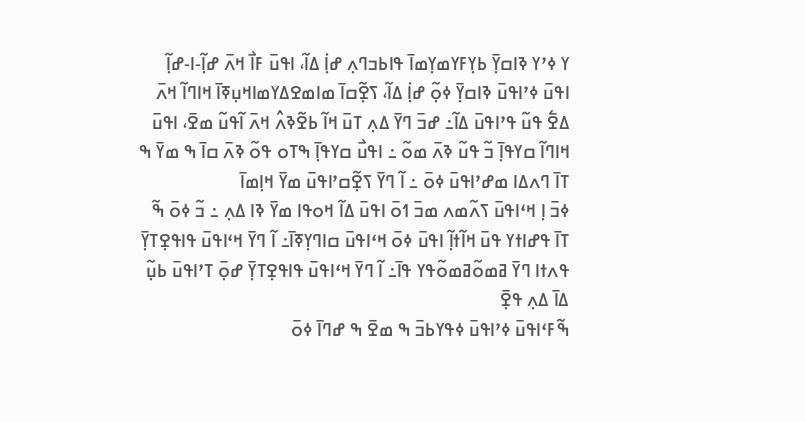ߌ ߦߴߌ ߢߊߛߌ߲߫ ߕߌ߲ߓߌߘߌ߲ߘߊ߫ ߟߊߕߏߣߍ߲ ߝߊ߲߭ ߡߊ߬، ߊߟߎ߫ ߓߊ߯ ߞߍ߫ ߝߊ߲߬-ߊ-ߝߊ߲߬ ߊߟߎ߫ ߦߴߊߟߎ߫ ߢߊߛߌ߲߫ ߦߋ߲߬ ߝߊ߲߭ ߡߊ߬، ߖߐ߲߬ߛߊ߫ ߘߊߘߐߡߌߘߊߞߎ߲ߧߊ߫ ߞߊߣߊ߬ ߞߍ߫ ߡߐ߱ ߟߎ߬ ߟߴߊߟߎ߫ ߡߊ߬߸ ߝߏ߫ ߣߌ߫ ߡߍ߲ ߠߎ߫ ߞߊ߬ ߕߐ߬ߢߍ߮ ߞߍ߫ ߊ߬ߟߎ߬ ߘߐ߫، ߊߟߎ߫ ߞߊߣߊ߬ ߛߌߟߊ߲߫ ߏ߬ ߟߎ߬ ߢߍ߫ ߘߋ߬ ߸ ߊߟߎ߯ ߛߌߟߊ߲߫ ߒߠߋ ߟߋ߬ ߢߍ߫ ߛߊ߫ ߒ ߘߌ߫ ߒ ߠߊ߫ ߣߍߡߊ ߘߝߴߊߟߎ߫ ߦߋ߫ ߸ ߊ߬ ߣߌ߫ ߖߐ߲߬ߛߴߊߟߎ߫ ߘߌ߫ ߞߊ߲ߘߊ߫
ߦߏ߫ ߊ߲ ߞߵߊߟߎ߫ ߖߍ߬ߘߍ ߘߏ߫ ߗߋ߫ ߊߟߎ߫ ߡߊ߬ ߞߋߟߊ ߘߌ߫ ߢߊ ߡߍ߲ ߸ ߏ߬ ߦߋ߫ ߒ߬ ߠߊ߫ ߟߝߊߙߌ ߟߎ߫ ߞߊ߬ߙߊ߲߬ ߊߟߎ߫ ߦߋ߫ ߞߵߊߟߎ߫ ߛߊߣߌ߲ߧߊ߫߸ ߊ߬ ߣߌ߫ ߞߵߊߟߎ߫ ߟߊߟߐ߲ߠߌ߲߫ ߟߍߙߊ ߣߌ߫ ߥߘߋ߬ߥߘߋ߬ߟߌ ߟߊ߫߸ ߊ߬ ߣߌ߫ ߞߵߊߟߎ߫ ߟߊߟߐ߲ߠߌ߲߫ ߝߋ߲߫ ߠߴߊߟߎ߫ ߕߎ߲߬ ߡߊ߫ ߡߍ߲ ߟߐ߲߫
ߒ߬ߓߵߊߟߎ߫ ߦߴߊߟߎ߫ ߦߟߌߕߏ߫ ߒ ߘߐ߫ ߒ ߝߣߊ߫ ߦߋ߫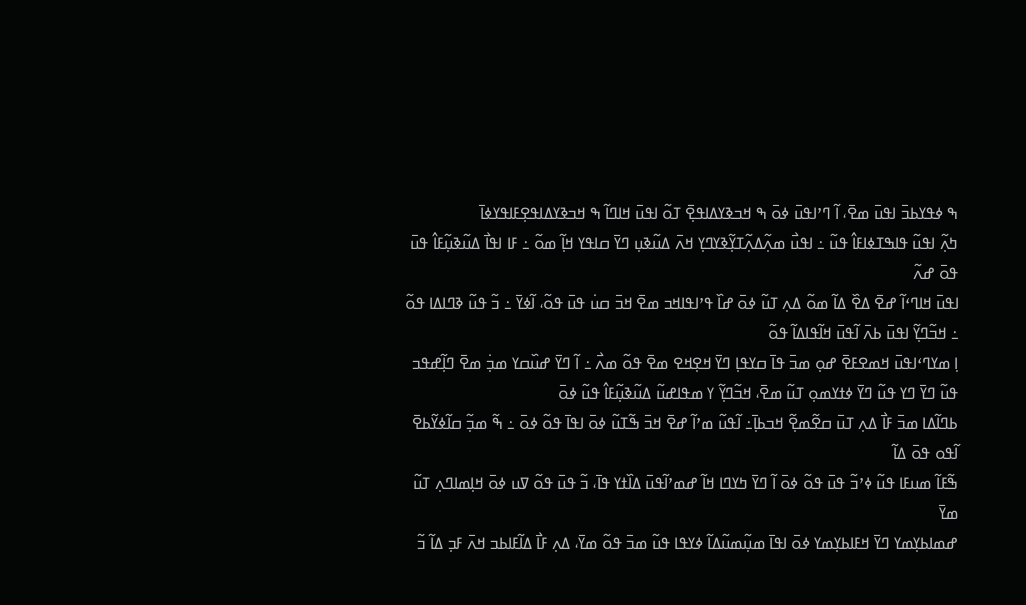ߒ ߦߟߌߕߏ߫ ߊߟߎ߫ ߘߐ߫، ߊ߬ ߣߴߊߟߎ߫ ߦߋ߫ ߒ ߞߏߢߌߡߊߟߐ߲߫ ߠߋ߬ ߊߟߎ߫ ߞߊߣߊ߬ ߒ ߞߏߢߌߡߊߟߐ߲ߓߊߟߌߦߊ߫
ߤߍ߲߬ ߊߟߎ߬ ߟߊߒߠߦߊߓߊ߮ ߟߎ߬ ߸ ߊߟߎ߯ ߘߍ߲߬ߡߍ߲߬ߠߌ߲߬ߢߌߣߌ߲ ߞߍ߫ ߡߎ߬ߢߎ߲ ߣߌ߫ ߛߊߟߌ ߞߊ߲߬ ߘߋ߬ ߸ ߓߊ ߊߟߊ߯ ߡߎ߬ߢߎ߲߬ߓߊ߮ ߟߎ߫ ߟߋ߫ ߝߍ߬
ߊߟߎ߫ ߞߊߣߵߊ߬ ߝߐ߫ ߡߐ߰ ߡߊ߬ ߘߋ߬ ߡߍ߲ ߠߎ߬ ߦߋ߫ ߝߊ߰ ߟߴߊߟߊߞߏ ߘߐ߫ ߞߏ߫ ߛߎ߭ ߟߎ߫ ߟߋ߬، ߊ߬ߦߌ߫ ߸ ߏ߬ ߟߎ߬ ߢߣߊߡߊ ߟߋ߬ ߸ ߞߏ߬ߣߌ߲߬ ߊߟߎ߫ ߕߍ߫ ߊ߬ߟߎ߫ ߞߊ߬ߟߊߡߊ߬ ߟߋ߬
ߊ߲ ߘߌߣߵߊߟߎ߫ ߞߘߐߓߐ߫ ߝߋ߲ ߘߏ߫ ߟߊ߫ ߛߌߟߊ߲ ߣߌ߫ ߞߐ߲ߞߐ ߘߐ߫ ߟߋ߬ ߘߍ߯ ߸ ߊ߬ ߣߌ߫ ߝߎ߰ߛߌ ߘߏ߲߭ ߘߐ߫ ߣߊ߲߬ߝߟߏ ߟߎ߬ ߣߌ߫ ߣߌ ߟߎ߬ ߣߌ߫ ߦߙߌߘߋ߲ ߠߎ߬ ߘߐ߫، ߞߏ߬ߣߌ߲߬ ߌ ߘߟߊߝߎ߬ ߡߎ߬ߢߎ߲߬ߓߊ߮ ߟߎ߬ ߦߋ߫
ߕߣߊ߬ߡߊ ߘߏ߫ ߓߊ߯ ߡߍ߲ ߠߎ߫ ߛߐ߬ߘߐ߲߬ ߞߏߕߊ߲߫߸ ߊ߬ߟߎ߬ ߘߴߊ߬ ߝߐ߫ ߞߏ߫ ߒ߬ߠߎ߬ ߦߋ߫ ߊߟߊ߫ ߟߋ߬ ߦߋ߫ ߸ ߒ߬ ߘߏ߲߬ ߛߊ߬ߦߌ߬ߕߐ߫ ߊ߬ߟߋ ߟߋ߫ ߡߊ߬
ߒ߬ߓߊ߬ ߘߎߓߊ ߟߎ߬ ߦߴߏ߬ ߟߎ߫ ߟߋ߬ ߦߋ߫ ߊ߬ ߣߌ߫ ߤߌߣߊ ߞߊ߬ ߝߘߴߊ߬ߟߎ߫ ߡߊ߰ߙߌ ߟߊ߫، ߏ߬ ߟߎ߫ ߟߋ߬ ߜߎ ߦߋ߫ ߞߊ߲ߘߊߣߍ߲ ߠߎ߬ ߘߌ߫
ߝߘߊߕߌ߲ߘߌ ߣߌ߫ ߞߓߊߕߌ߲ߘߌ ߦߋ߫ ߊߟߊ߫ ߘߎ߲߬ߘߎ߬ߡߊ߬ ߦߌߟߊ ߟߎ߬ ߘߏ߫ ߟߋ߬ ߘߌ߫، ߡߍ߲ ߓߊ߯ ߡߊ߬ߓߊߕߏ ߞߍ߫ ߓߏ߲ ߡߊ߬ ߏ߬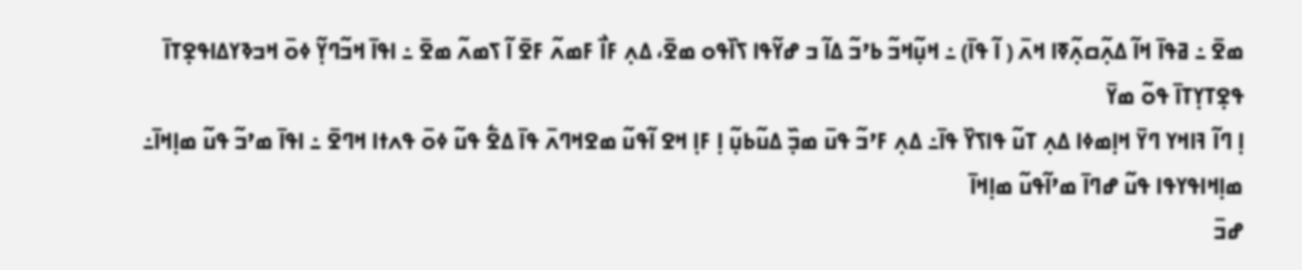ߘߐ߫ ߸ ߥߟߊ߫ ߞߊ߬ ߡߍ߲߬ߛߍ߲߬ߧߊ ߞߍ߫ ( ߊ߬ ߟߊ߫) ߸ ߞߎ߲߬ߞߏ߬ ߕߴߏ߬ ߡߊ߬ ߏ ߝߌ߬ߟߊ ߖߊ߰ߟߋ ߘߐ߫، ߡߍ߲ ߓߊ߯ ߓߘߍ߬ ߓߐ߫ ߊ߬ ߖߘߍ߬ ߘߐ߫ ߸ ߊߟߊ߫ ߞߏ߬ߣߌ߲߬ ߦߋ߫ ߞߏߢߌߡߊߟߐ߲ߠߊ߫ ߟߐ߲ߠߌ߲ߠߊ߫ ߟߋ߬ ߘߌ߫
ߊ߲ ߣߊ߬ ߔߊߞߌ ߣߌ߫ ߞߊ߲ߘߦߊ ߡߍ߲ ߠߎ߬ ߟߊߖߌ߰ ߟߊ߫߸ ߡߍ߲ ߓߴߏ߬ ߟߎ߫ ߘߏ߲߰ ߡߎ߬ߕߎ߲߬ ߊ߲ ߓߊ߲ ߞߐ ߊ߬ߟߎ߬ ߘߐߞߣߍ߫ ߟߊ߫ ߡߐ߱ ߟߎ߬ ߦߋ߫ ߟߍߙߊ ߞߣߐ߫ ߸ ߊߟߊ߫ ߘߴߏ߬ ߟߎ߬ ߘߊ߲ߞߊ߫߸ ߘߊ߲ߞߊߟߌߟߊ ߟߎ߬ ߝߣߊ߫ ߘߴߊ߬ߟߎ߬ ߘߊ߲ߞߊ߫
ߝߏ߫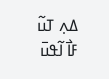ߡߍ߲ ߠߎ߬ ߓߊ߯ ߊ߬ߟߎ߫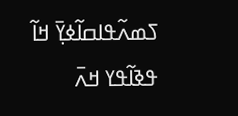ߖߘߍ߬ߟߊߛߊ߬ߦߌ߲߫ ߞߊ߬ ߟߢߊ߬ߟߌ ߞߍ߫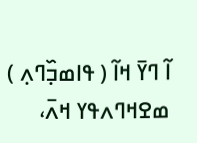ߊ߬ ߣߌ߫ ߞߊ߬ ( ߟߊߘߏ߲߰ߣߍ߲ ) ߘߐߞߣߍߟߌ ߞߍ߫،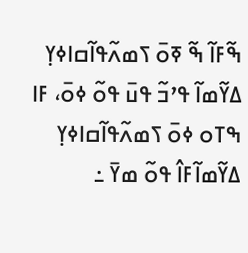ߒ߬ߓߊ߬ ߒ߬ ߧߋ߫ ߖߘߍ߬ߟߊ߬ߛߊߦߌ߲ ߡߌ߬ߘߊ߬ ߟߴߏ߬ ߟߎ߫ ߟߋ߬ ߦߋ߫، ߓߊ ߒߠߋ ߦߋ߫ ߖߘߍ߬ߟߊ߬ߛߊߦߌ߲ ߡߌ߬ߘߊ߬ߓߊ߮ ߟߋ߬ ߘߌ߫ ߸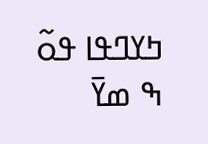ߤߌߣߟߊ ߟߋ߬ ߒ ߘߌ߫